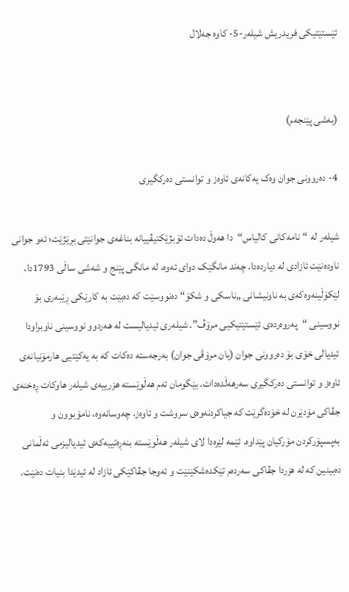ئێستێتیکی فریدریش شیلەر-5- کاوە جەلال


(بەشی پێنجەم)

4- دەروونی جوان وەک یەکانەی ئاوەز و توانستی دەرکگیری

شیلەر لە “نامەکانی کالیاس“دا هەوڵ دەدات ئۆبژێکتیڤییانە بناغەی جوانێتی بڕێژێت؛ ئەو جوانی ناودەنێت ئازادی لە دیاردەدا. چەند مانگێک دوای ئەوە، لە مانگی پێنج و شەشی ساڵی 1793دا، لێکۆڵینەوەکەی بە ناونیشانی „ناسکی و شکۆ“ دەنووسێت کە دەبێت بە کارێکی ڕێبەری بۆ نووسینی “پەروەردەی ئێستێتیکیی مرۆڤ”. شیلەری ئیدیالیست لە هەردوو نووسینی ناوبراودا ئیدیالی خۆی بۆ دەروونی جوان (یان مرۆڤی جوان) بەرجەستە دەکات کە بە یەکێتیی هارمۆنیانەی ئاوەز و توانستی دەرکگیری سەرهەڵدەدات. بێگومان ئەم هەڵوێستە هزرییەی شیلەر هاوکات ڕەخنەی جڤاکی مۆدێرن لە خۆدەگرێت کە جیاکردنەوەی سروشت و ئاوەز، چەوسانەوە، نامۆبوون و بەپسپۆرکردن مۆرکیان پێداوە. ئێمە لێرەدا لای شیلەر هەڵوێستە بنەڕەتییەکەی ئیدیالیزمی ئەڵمانی دەبینین کە لە هزردا جڤاکی سەردەم تێکدەشکێنێت و ئەوجا جڤاکێکی ئازاد لە ئیدێدا بنیات دەنێت.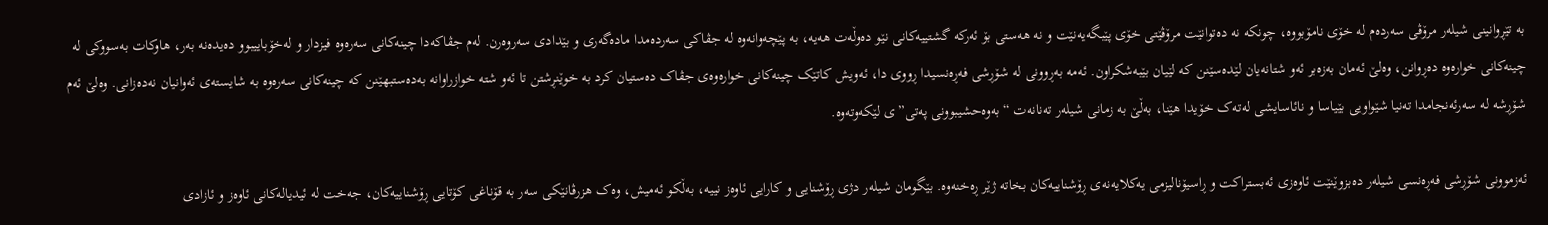بە تێڕوانینی شیلەر مرۆڤی سەردەم لە خۆی نامۆبووە، چونکە نە دەتوانێت مرۆڤێتی خۆی پێبگەیەنێت و نە هەستی بۆ ئەرکە گشتییەکانی نێو دەوڵەت هەیە، بە پێچەوانەوە لە جڤاکی سەردەمدا مادەگەری و بێدادی سەروەرن. لەم جڤاکەدا چینەکانی سەرەوە فیزدار و لەخۆباییبوو دەیدەنە بەر، هاوکات بەسووکی لە چینەکانی خوارەوە دەڕوانن، وەلێ ئەمان بەزەبر ئەو شتانەیان لێدەسێنن کە لێیان بێبەشکراون. ئەمە بەڕوونی لە شۆڕشی فەڕەنسیدا ڕووی دا، ئەویش کاتێک چینەکانی خوارەوەی جڤاک دەستیان کرد بە خوێنڕشتن تا ئەو شتە خوازراوانە بەدەستبهێنن کە چینەکانی سەرەوە بە شایستەی ئەوانیان نەدەزانی. وەلێ ئەم شۆڕشە لە سەرئەنجامدا تەنیا شێواویی بێیاسا و نائاسایشی لەتەک خۆیدا هێنا، بەڵێ بە زمانی شیلەر تەنانەت “بەوەحشیبوونی پەتی”ی لێکەوتەوە.

ئەزموونی شۆڕشی فەڕەنسی شیلەر دەبزوێنێت ئاوەزی ئەبستراکت و ڕاسیۆنالیزمی یەکلایەنەی ڕۆشناییەکان بخاتە ژێر ڕەخنەوە. بێگومان شیلەر دژی ڕۆشنایی و کارایی ئاوەز نییە، بەڵکو ئەمیش، وەک هزرڤانێکی سەر بە قۆناغی کۆتایی ڕۆشناییەکان، جەخت لە ئیدیالەکانی ئاوەز و ئازادی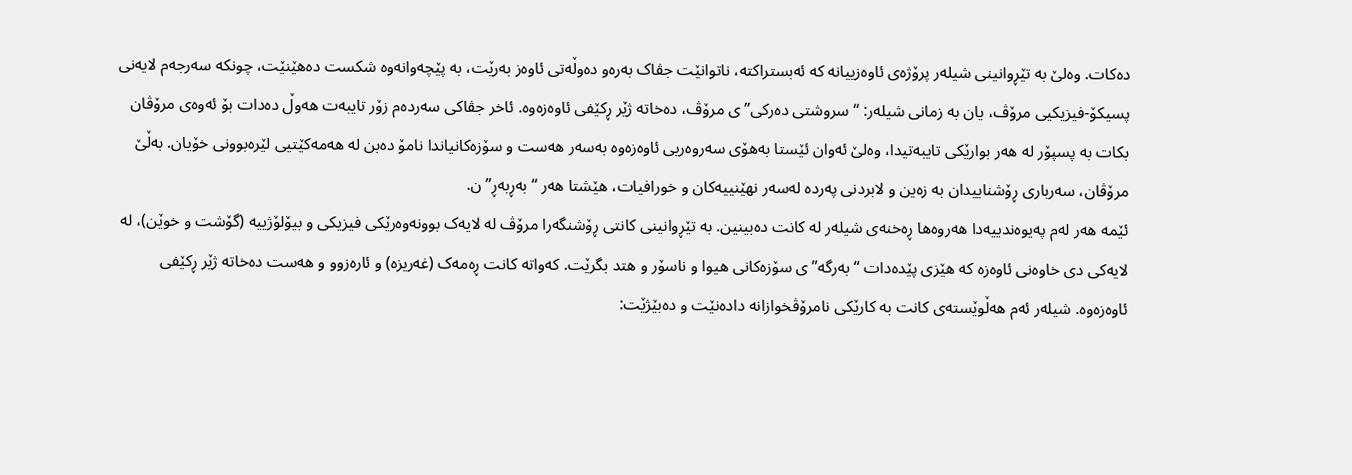دەکات. وەلێ بە تێڕوانینی شیلەر پرۆژەی ئاوەزییانە کە ئەبستراکتە، ناتوانێت جڤاک بەرەو دەوڵەتی ئاوەز بەرێت، بە پێچەوانەوە شکست دەهێنێت، چونکە سەرجەم لایەنی پسیکۆ-فیزیکیی مرۆڤ، یان بە زمانی شیلەر: “سروشتی دەرکی”ی مرۆڤ، دەخاتە ژێر ڕکێفی ئاوەزەوە. ئاخر جڤاکی سەردەم زۆر تایبەت هەوڵ دەدات بۆ ئەوەی مرۆڤان بکات بە پسپۆر لە هەر بوارێکی تایبەتیدا، وەلێ ئەوان ئێستا بەهۆی سەروەریی ئاوەزەوە بەسەر هەست و سۆزەکانیاندا نامۆ دەبن لە هەمەکێتیی لێرەبوونی خۆیان. بەڵێ مرۆڤان، سەرباری ڕۆشناییدان بە زەین و لابردنی پەردە لەسەر نهێنییەکان و خورافیات، هێشتا هەر “بەڕبەڕ”ن.
ئێمە هەر لەم پەیوەندییەدا هەروەها ڕەخنەی شیلەر لە کانت دەبینین. بە تێڕوانینی کانتی ڕۆشنگەرا مرۆڤ لە لایەک بوونەوەرێکی فیزیکی و بیۆلۆژییە (گۆشت و خوێن)، لە لایەکی دی خاوەنی ئاوەزە کە هێزی پێدەدات “بەرگە”ی سۆزەکانی هیوا و ناسۆر و هتد بگرێت. کەواتە کانت ڕەمەک (غەریزە) و ئارەزوو و هەست دەخاتە ژێر ڕکێفی ئاوەزەوە. شیلەر ئەم هەڵوێستەی کانت بە کارێکی نامرۆڤخوازانە دادەنێت و دەبێژێت: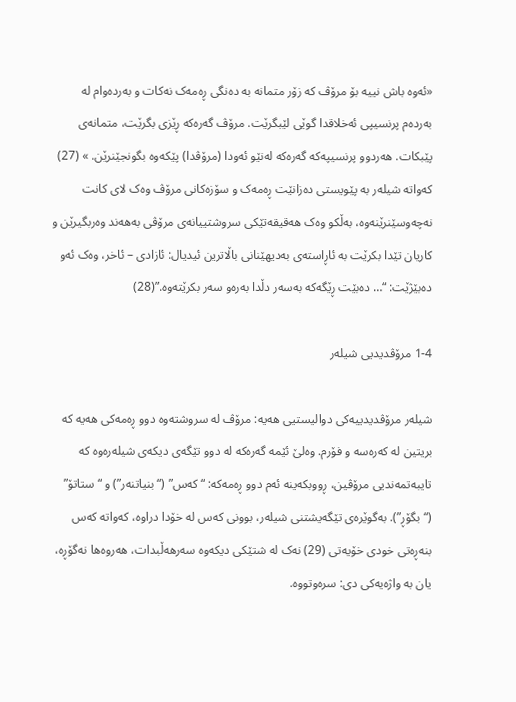«ئەوە باش نییە بۆ مرۆڤ کە زۆر متمانە بە دەنگی ڕەمەک نەکات و بەردەوام لە بەردەم پرنسیپی ئەخلاقدا گوێی لێبگرێت. مرۆڤ گەرەکە ڕێزی بگرێت، متمانەی پێبکات. هەردوو پرنسیپەکە گەرەکە لەنێو ئەودا (مرۆڤدا) پێکەوە بگونجێنرێن. » (27)
کەواتە شیلەر بە پێویستی دەزانێت ڕەمەک و سۆزەکانی مرۆڤ وەک لای کانت نەچەوسێنرێنەوە، بەڵکو وەک هەقیقەتێکی سروشتییانەی مرۆڤی بەهەند وەربگیرێن و کاریان تێدا بکرێت بە ئاڕاستەی بەدیهێنانی باڵاترین ئیدیال: ئازادی – ئاخر، وەک ئەو دەبێژێت: “… دەبێت ڕێگەکە بەسەر دڵدا بەرەو سەر بکرێتەوە.”(28)

1-4 مرۆڤدیدیی شیلەر

شیلەر مرۆڤدیدییەکی دوالیستیی هەیە: مرۆڤ لە سروشتەوە دوو ڕەمەکی هەیە کە بریتین لە کەرەسە و فۆرم. وەلێ ئێمە گەرەکە لە دوو تێگەی دیکەی شیلەرەوە کە تایبەتمەندیی مرۆڤین، ڕووبکەینە ئەم دوو ڕەمەکە: “کەس” (“بنیاتنەر”) و “ستاتۆ” (“بگۆڕ”). بەگوێرەی تێگەیشتنی شیلەر، بوونی کەس لە خۆدا دراوە، کەواتە کەس بنەڕەتی خودی خۆیەتی (29) نەک لە شتێکی دیکەوە سەرهەڵبدات، هەروەها نەگۆڕە، یان بە واژەیەکی دی: سرەوتووە.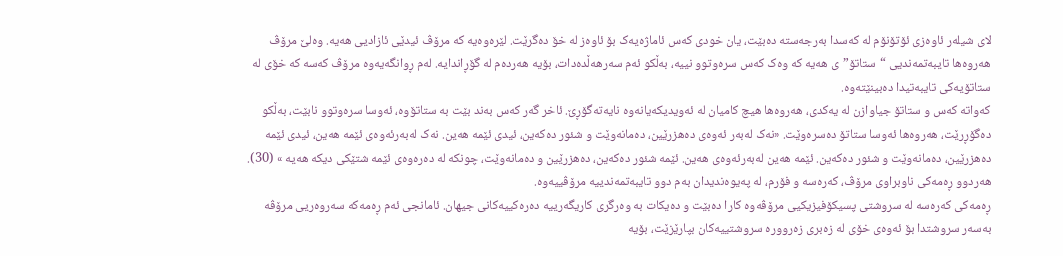لای شیلەر ئاوەزی ئۆتۆنۆم لە کەسدا بەرجەستە دەبێت، یان خودی کەس ئاماژەیەک بۆ ئاوەز لە خۆ دەگرێت. لێرەوەیە کە مرۆڤ ئیدێی ئازادیی هەیە. وەلێ مرۆڤ هەروەها تایبەتمەندیی “ستاتۆ”ی هەیە کە وەک کەس سرەوتوو نییە، بەڵکو ئەم سەرهەڵدەدات، بۆیە هەردەم لە گۆڕاندایە. لەم ڕوانگەیەوە مرۆڤ کەسە کە خۆی لە ستاتۆیەکی تایبەتیدا دەبینێتەوە.
کەواتە کەس و ستاتۆ جیاوازن لە یەکدی، هەروەها هیچ کامیان لە ئەویدیکەیانەوە نایەتەگۆڕێ. ئاخر گەر کەس بەند بێت بە ستاتۆوە، ئەوسا سرەوتوو نابێت، بەڵکو دەگۆڕرێت، هەروەها ئەوسا ستاتۆ دەسرەوێت. «نەک لەبەر ئەوەی دەهزرێین، دەمانەوێت و شئور دەکەین، ئیدی ئێمە هەین. نەک لەبەرئەوەی ئێمە هەین، ئیدی ئێمە دەهزرێین، دەمانەوێت و شئور دەکەین. ئێمە هەین لەبەرئەوەی هەین. ئێمە شئور دەکەین، دەهزرێین و دەمانەوێت، چونکە لە دەرەوەی ئێمە شتێکی دیکە هەیە » (30). هەردوو ڕەمەکی ناوبراوی مرۆڤ، کەرەسە و فۆرم، لە پەیوەندیدان بەم دوو تایبەتمەندییە مرۆڤییەوە.
ڕەمەکی کەرەسە لە سروشتی پسیکۆفیزیکیی مرۆڤەوە کارا دەبێت و دەیکات بە وەرگری کاریگەرییە دەرەکییەکانی جیهان. ئامانجی ئەم ڕەمەکە سەروەریی مرۆڤە بەسەر سروشتدا بۆ ئەوەی خۆی لە زەبری زەروورە سروشتییەکان بپارێزێت، بۆیە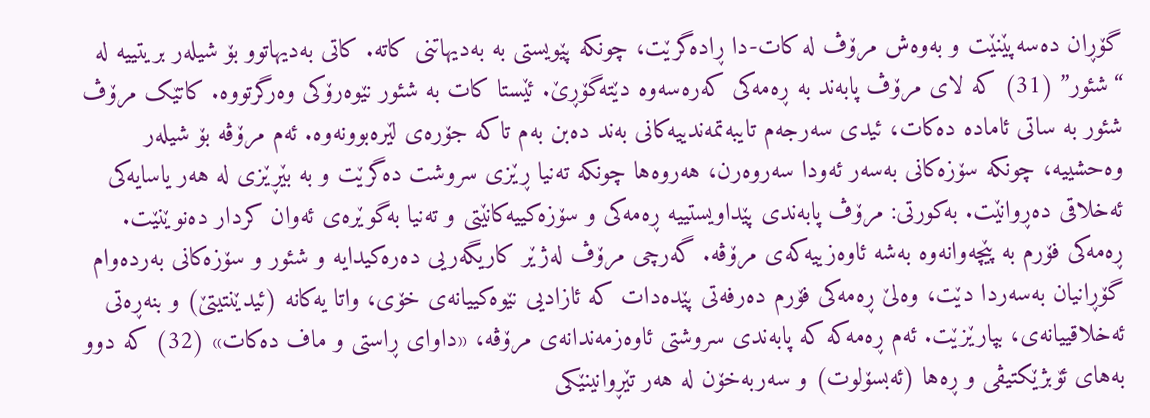گۆڕان دەسەپێنێت و بەوەش مرۆڤ لە کات-دا ڕادەگرێت، چونکە پێویستی بە بەدیهاتنی کاتە. کاتی بەدیهاتوو بۆ شیلەر بریتییە لە “شئور” (31) کە لای مرۆڤ پابەند بە ڕەمەکی کەرەسەوە دێتەگۆڕێ. ئێستا کات بە شئور نێوەرۆکی وەرگرتووە. کاتێک مرۆڤ شئور بە ساتی ئامادە دەکات، ئیدی سەرجەم تایبەتمەندییەکانی بەند دەبن بەم تاکە جۆرەی لێرەبوونەوە. ئەم مرۆڤە بۆ شیلەر وەحشییە، چونکە سۆزەکانی بەسەر ئەودا سەروەرن، هەروەها چونکە تەنیا ڕێزی سروشت دەگرێت و بە بێڕێزی لە هەر یاسایەکی ئەخلاقی دەڕوانێت. بەکورتی: مرۆڤ پابەندی پێداویستییە ڕەمەکی و سۆزەکییەکانێتی و تەنیا بەگوێرەی ئەوان کردار دەنوێنێت.
ڕەمەکی فۆرم بە پێچەوانەوە بەشە ئاوەزییەکەی مرۆڤە. گەرچی مرۆڤ لەژێر کاریگەریی دەرەکیدایە و شئور و سۆزەکانی بەردەوام گۆڕانیان بەسەردا دێت، وەلێ ڕەمەکی فۆرم دەرفەتی پێدەدات کە ئازادیی نێوەکییانەی خۆی، واتا یەکانە (ئیدێنتیتێ) و بنەڕەتی ئەخلاقییانەی، بپارێزێت. ئەم ڕەمەکە کە پابەندی سروشتی ئاوەزمەندانەی مرۆڤە، «داوای ڕاستی و ماف دەکات» (32) کە دوو بەهای ئۆبژێکتیڤی و ڕەها (ئەبسۆلوت) و سەربەخۆن لە هەر تێڕوانینێکی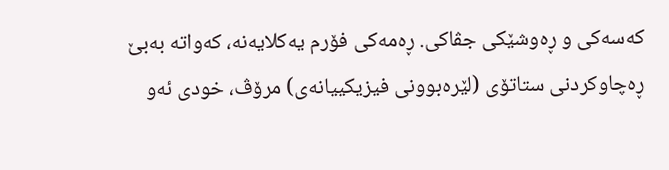کەسەکی و ڕەوشێکی جڤاکی. ڕەمەکی فۆرم یەکلایەنە، کەواتە بەبێ ڕەچاوکردنی ستاتۆی (لێرەبوونی فیزیکییانەی) مرۆڤ، خودی ئەو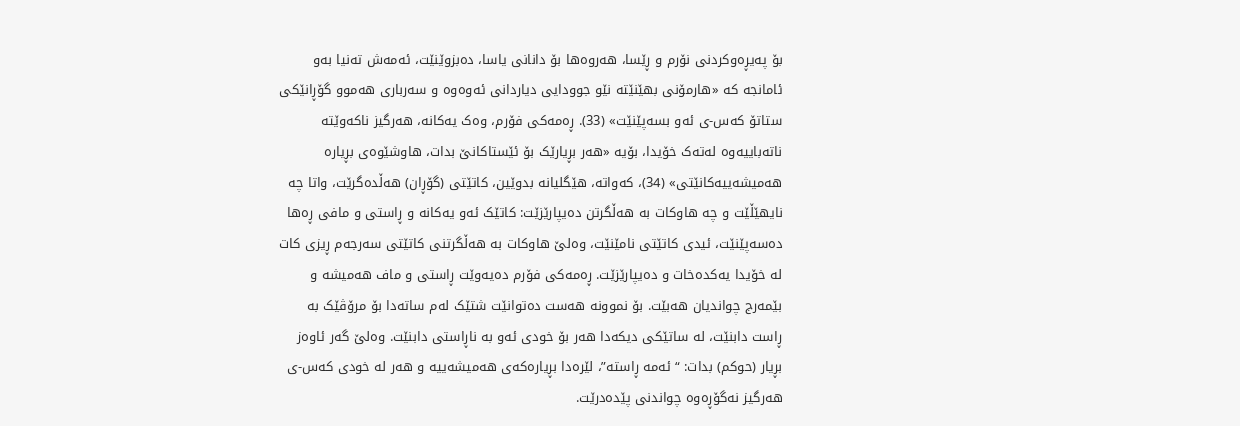بۆ پەیڕەوکردنی نۆرم و ڕێسا، هەروەها بۆ دانانی یاسا، دەبزوێنێت، ئەمەش تەنیا بەو ئامانجە کە «هارمۆنی بهێنێتە نێو جوودایی دیاردانی ئەوەوە و سەرباری هەموو گۆڕانێکی ستاتۆ کەس-ی ئەو بسەپێنێت» (33). ڕەمەکی فۆرم، وەک یەکانە، هەرگیز ناکەوێتە ناتەباییەوە لەتەک خۆیدا، بۆیە «هەر بڕیارێک بۆ ئێستاکانێ بدات، هاوشێوەی بڕیارە هەمیشەییەکانێتی» (34)، کەواتە، هێگلیانە بدوێین، کاتێتی (گۆڕان) هەڵدەگرێت، واتا چە نایهێڵێت و چە هاوکات بە هەڵگرتن دەیپارێزێت: کاتێک ئەو یەکانە و ڕاستی و مافی ڕەها دەسەپێنێت، ئیدی کاتێتی نامێنێت، وەلێ هاوکات بە هەڵگرتنی کاتێتی سەرجەم ڕیزی کات لە خۆیدا یەکدەخات و دەیپارێزێت. ڕەمەکی فۆرم دەیەوێت ڕاستی و ماف هەمیشە و بێمەرج چواندیان هەبێت. بۆ نموونە هەست دەتوانێت شتێک لەم ساتەدا بۆ مرۆڤێک بە ڕاست دابنێت، لە ساتێکی دیکەدا هەر بۆ خودی ئەو بە ناڕاستی دابنێت. وەلێ گەر ئاوەز بڕیار (حوکم) بدات: “ئەمە ڕاستە”، لێرەدا بڕیارەکەی هەمیشەییە و هەر لە خودی کەس-ی هەرگیز نەگۆڕەوە چواندنی پێدەدرێت.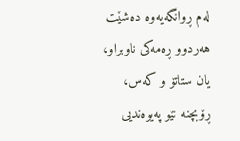لەم ڕوانگەیەوە دەشێت هەردوو ڕەمەکی ناوبراو، یان ستاتۆ و کەس، ڕۆبچنە نێو پەیوەندیی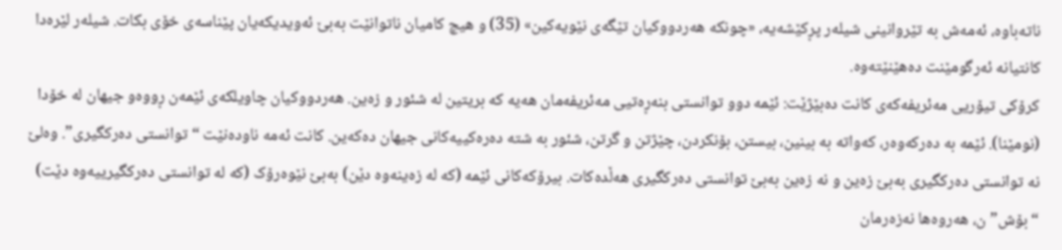ناتەباوە، ئەمەش بە تێروانینی شیلەر پڕکێشەیە، «چونکە هەردووکیان تێگەی نێویەکین» (35) و هیچ کامیان ناتوانێت بەبێ ئەویدیکەیان پێناسەی خۆی بکات. شیلەر لێرەدا کانتیانە ئەرگومێنت دەهێنێتەوە.
کرۆکی تیۆریی مەئریفەکەی کانت دەبێژێت: ئێمە دوو توانستی بنەڕەتیی مەئریفەمان هەیە کە بریتین لە شئور و زەین. هەردووکیان چاویلکەی ئێمەن ڕووەو جیهان لە خۆدا (نومێنا). ئێمە بە دەرکەوەر، کەواتە بە بینین، بیستن، بۆنکردن، چێژتن و گرتن، شئور بە شتە دەرەکییەکانی جیهان دەکەین. کانت ئەمە ناودەنێت “توانستی دەرکگیری”. وەلێ نە توانستی دەرکگیری بەبێ زەین و نە زەین بەبێ توانستی دەرکگیری هەڵدەکات. بیرۆکەکانی ئێمە (کە لە زەینەوە دێن) بەبێ نێوەرۆک (کە لە توانستی دەرکگیرییەوە دێت) “بۆش”ن، هەروەها نەزەرمان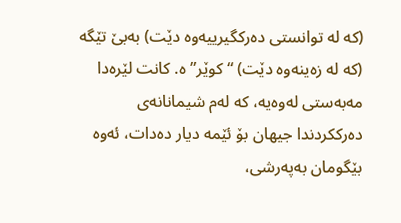(کە لە توانستی دەرکگیرییەوە دێت) بەبێ تێگە (کە لە زەینەوە دێت) “کوێر”ە. کانت لێرەدا مەبەستی لەوەیە، کە لەم شیمانانەی دەرککردندا جیهان بۆ ئێمە دیار دەدات، ئەوە بێگومان بەپەرشی،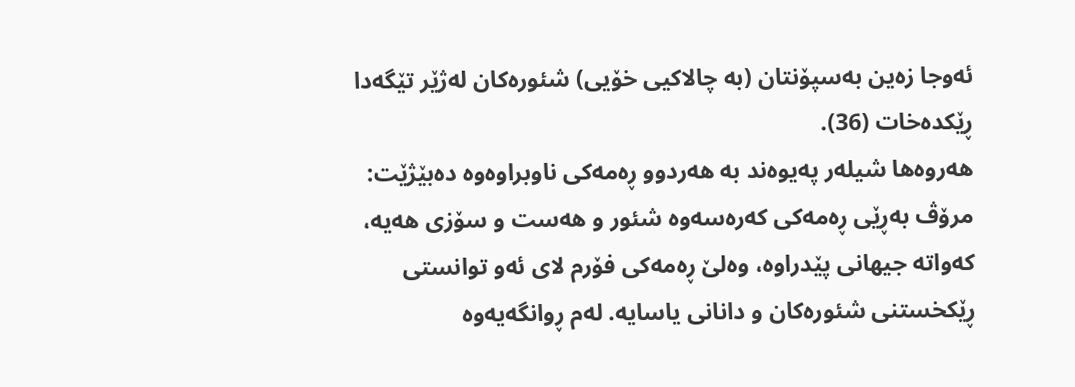ئەوجا زەین بەسپۆنتان (بە چالاکیی خۆیی) شئورەکان لەژێر تێگەدا ڕێکدەخات (36).
هەروەها شیلەر پەیوەند بە هەردوو ڕەمەکی ناوبراوەوە دەبێژێت: مرۆڤ بەڕێی ڕەمەکی کەرەسەوە شئور و هەست و سۆزی هەیە، کەواتە جیهانی پێدراوە، وەلێ ڕەمەکی فۆرم لای ئەو توانستی ڕێکخستنی شئورەکان و دانانی یاسایە. لەم ڕوانگەیەوە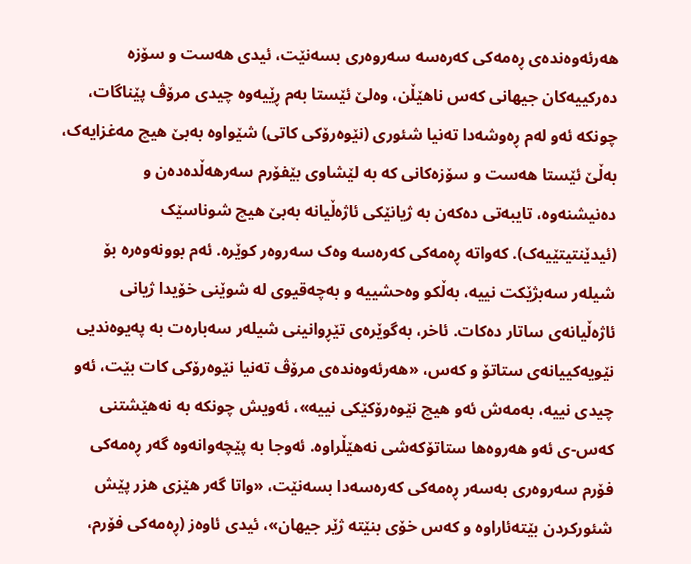هەرئەوەندەی ڕەمەکی کەرەسە سەروەری بسەنێت، ئیدی هەست و سۆزە دەرکییەکان جیهانی کەس ناهێڵن، وەلێ ئێستا بەم ڕێیەوە چیدی مرۆڤ پێناگات، چونکە ئەو لەم ڕەوشەدا تەنیا شئوری (نێوەرۆکی کاتی) شێواوە بەبێ هیچ مەغزایەک، بەڵێ ئێستا هەست و سۆزەکانی کە بە لێشاوی بێفۆرم سەرهەڵدەدەن و دەنیشنەوە، تایبەتی دەکەن بە ژیانێکی ئاژەڵیانە بەبێ هیچ شوناسێک (ئیدێنتیتێیەک). کەواتە ڕەمەکی کەرەسە وەک سەروەر کوێرە. ئەم بوونەوەرە بۆ شیلەر سەبژێکت نییە، بەڵکو وەحشییە و بەچەقیوی لە شوێنی خۆیدا ژیانی ئاژەڵیانەی ساتار دەکات. ئاخر، بەگوێرەی تێڕوانینی شیلەر سەبارەت بە پەیوەندیی نێویەکییانەی ستاتۆ و کەس، «هەرئەوەندەی مرۆڤ تەنیا نێوەرۆکی کات بێت، ئەو چیدی نییە، بەمەش ئەو هیچ نێوەرۆکێکی نییە»، ئەویش چونکە بە نەهێشتنی کەس-ی ئەو هەروەها ستاتۆکەشی نەهێڵراوە. ئەوجا بە پێچەوانەوە گەر ڕەمەکی فۆرم سەروەری بەسەر ڕەمەکی کەرەسەدا بسەنێت، «واتا گەر هێزی هزر پێش شئورکردن بێتەئاراوە و کەس خۆی بنێتە ژێر جیهان»، ئیدی ئاوەز (ڕەمەکی فۆرم،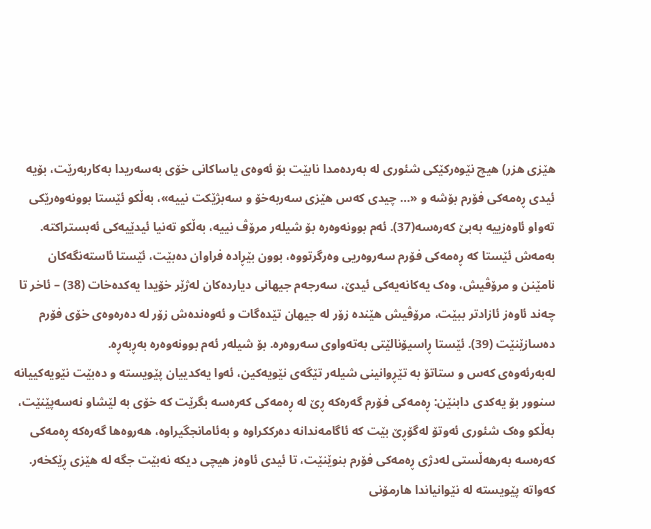هێزی هزر) هیچ نێوەرکێکی شئوری لە بەردەمدا نابێت بۆ ئەوەی یاساکانی خۆی بەسەریدا بەکاربەرێت، بۆیە ئیدی ڕەمەکی فۆرم بۆشە و «… چیدی کەس هێزی سەربەخۆ و سەبژێکت نییە»، بەڵکو ئێستا بوونەوەرێکی تەواو ئاوەزییە بەبێ کەرەسە(37). ئەم بوونەوەرە بۆ شیلەر مرۆڤ نییە، بەڵکو تەنیا ئیدێیەکی ئەبستراکتە. بەمەش ئێستا کە ڕەمەکی فۆرم سەروەریی وەرگرتووە، بوون بێڕادە فراوان دەبێت، ئێستا ئاستەنگەکان نامێنن و مرۆڤیش، وەک یەکانەیەکی ئیدێ، سەرجەم جیهانی دیاردەکان لەژێر خۆیدا یەکدەخات (38) – ئاخر تا چەند ئاوەز ئازادتر ببێت، مرۆڤیش هێندە زۆر لە جیهان تێدەگات و ئەوەندەش زۆر لە دەرەوەی خۆی فۆرم دەسازێنێت (39). ئێستا ڕاسیۆنالێتی بەتەواوی سەروەرە. بۆ شیلەر ئەم بوونەوەرە بەڕبەڕە.
لەبەرئەوەی کەس و ستاتۆ بە تێڕوانینی شیلەر تێگەی نێویەکین، ئەوا یەکدییان پێویستە و دەبێت نێویەکییانە سنوور بۆ یەکدی دابنێن: ڕەمەکی فۆرم گەرەکە ڕێ لە ڕەمەکی کەرەسە بگرێت کە خۆی بە لێشاو نەسەپێنێت، بەڵکو وەک شئوری ئەوتۆ لەگۆڕێ بێت کە ئاگامەندانە دەرککراوە و بەئامانجگیراوە، هەروەها گەرەکە ڕەمەکی کەرەسە بەرهەڵستی لەدژی ڕەمەکی فۆرم بنوێنێت، تا ئیدی ئاوەز هیچی دیکە نەبێت جگە لە هێزی ڕێکخەر. کەواتە پێویستە لە نێوانیاندا هارمۆنی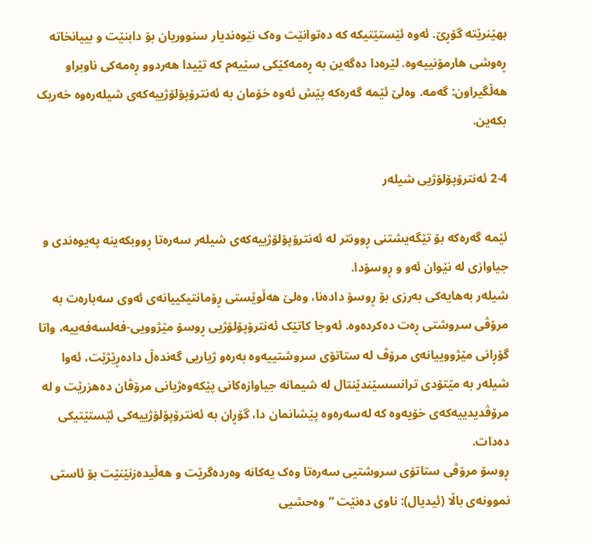بهێنرێتە گۆڕێ. ئەوە ئێستێتیکە کە دەتوانێت وەک نێوەندیار سنووریان بۆ دابنێت و بییانخاتە ڕەوشی هارمۆنییەوە. لێرەدا دەگەین بە ڕەمەکێکی سێیەم کە تێیدا هەردوو ڕەمەکی ناوبراو هەڵگیراون: گەمە. وەلێ ئێمە گەرەکە پێش ئەوە خۆمان بە ئەنترۆپۆلۆژییەکەی شیلەرەوە خەریک بکەین.

2-4 ئەنترۆپۆلۆژیی شیلەر

ئێمە گەرەکە بۆ تێگەیشتنی ڕوونتر لە ئەنترۆپۆلۆژییەکەی شیلەر سەرەتا ڕووبکەینە پەیوەندی و جیاوازی لە نێوان ئەو و ڕوسۆدا.
شیلەر بەهایەکی بەرزی بۆ ڕوسۆ دادەنا، وەلێ هەڵوێستی ڕۆمانتیکییانەی ئەوی سەبارەت بە مرۆڤی سروشتی ڕەت دەکردەوە. ئەوجا کاتێک ئەنترۆپۆلۆژیی ڕوسۆ مێژوویی-فەلسەفەییە، واتا گۆڕانی مێژووییانەی مرۆڤ لە ستاتۆی سروشتییەوە بەرەو ژیاریی گەندەڵ دادەڕێژێت، ئەوا شیلەر بە مێتۆدی ترانسسێندێنتال لە شیمانە جیاوازەکانی پێکەوەژیانی مرۆڤان دەهزرێت و لە مرۆڤدیدییەکەی خۆیەوە کە لەسەرەوە پێشانمان دا، گۆڕان بە ئەنترۆپۆلۆژییەکی ئێستێتیکی دەدات.
ڕوسۆ مرۆڤی ستاتۆی سروشتیی سەرەتا وەک یەکانە وەردەگرێت و هەڵیدەزنێنێت بۆ ئاستی نموونەی باڵا (ئیدیال): ناوی دەنێت “وەحشیی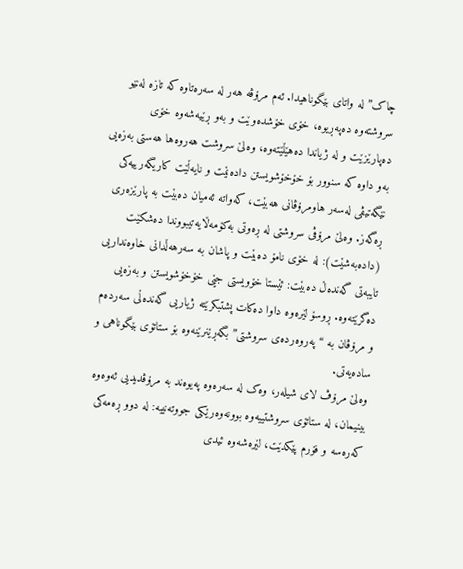چاک” لە واتای بێگوناهیدا. ئەم مرۆڤە هەر لە سەرەتاوە کە تازە لەنێو سروشتەوە دەپەڕیوە، خۆی خۆشدەوێت و بەو ڕێیەشەوە خۆی دەپارێزێت و لە ژیاندا دەهێڵێتەوە، وەلێ سروشت هەروەها هەستی بەزەیی بەو داوە کە سنوور بۆ خۆخۆشویستن دادەنێت و نایەڵێت کاریگەرییەکی نێگەتیڤی لەسەر هاومرۆڤانی هەبێت، کەواتە ئەمیان دەبێت بە پارێزەری ڕەگەز. وەلێ مرۆڤی سروشتی لە ڕەوتی بەکۆمەڵایەتیبووندا دەشکێت (دادەبەشێت): لە خۆی نامۆ دەبێت و پاشان بە سەرهەڵدانی خاوەنداریی تایبەتی گەندەڵ دەبێت: ئێستا خۆویستی جێی خۆخۆشویستن و بەزەیی دەگرێتەوە. ڕوسۆ لێرەوە داوا دەکات پشتبکرێتە ژیاریی گەندەڵی سەردەم و مرۆڤان بە “پەروەردەی سروشتی” بگەڕێنرێنەوە بۆ ستاتۆی بێگوناهی و سادەیەتی.
وەلێ مرۆڤ لای شیلەر، وەک لە سەرەوە پەیوەند بە مرۆڤدیدیی ئەوەوە بینیمان، لە ستاتۆی سروشتییەوە بوونەوەرێکی جووتەنییە: لە دوو ڕەمەکی کەرەسە و فۆرم پێکدێت، لێرەشەوە ئیدی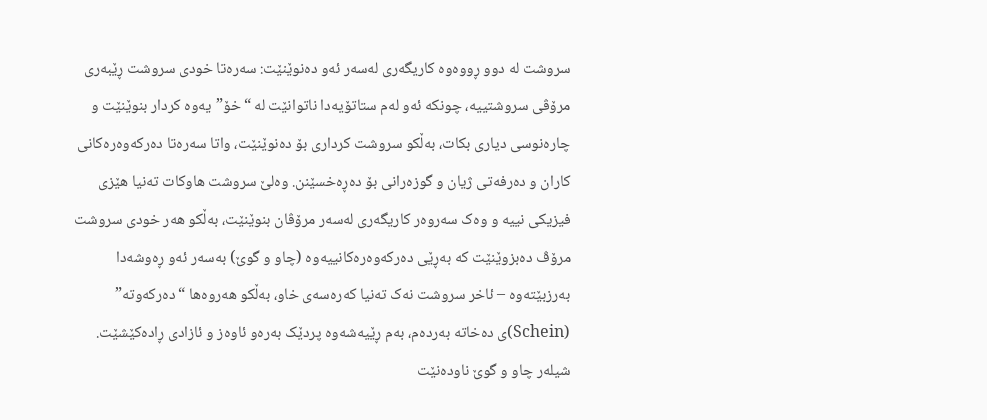سروشت لە دوو ڕووەوە کاریگەری لەسەر ئەو دەنوێنێت: سەرەتا خودی سروشت ڕێبەری مرۆڤی سروشتییە، چونکە ئەو لەم ستاتۆیەدا ناتوانێت لە “خۆ”یەوە کردار بنوێنێت و چارەنوسی دیاری بکات، بەڵکو سروشت کرداری بۆ دەنوێنێت، واتا سەرەتا دەرکەوەرەکانی کاران و دەرفەتی ژیان و گوزەرانی بۆ دەڕەخسێنن. وەلێ سروشت هاوکات تەنیا هێزی فیزیکی نییە و وەک سەروەر کاریگەری لەسەر مرۆڤان بنوێنێت، بەڵکو هەر خودی سروشت مرۆڤ دەبزوێنێت کە بەڕێی دەرکەوەرەکانییەوە (چاو و گوێ) بەسەر ئەو ڕەوشەدا بەرزبێتەوە – ئاخر سروشت نەک تەنیا کەرەسەی خاو، بەڵکو هەروەها “دەرکەوتە” (Schein)ی دەخاتە بەردەم، بەم ڕێیەشەوە پردێک بەرەو ئاوەز و ئازادی ڕادەکێشێت. شیلەر چاو و گوێ ناودەنێت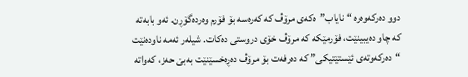دوو دەرکەوەرە “نایاب”ەکەی مرۆڤ کە کەرەسە بۆ فۆرم وەردەگۆڕن. ئەو بابەتە کە چاو دەیبینێت، فۆرمێکە کە مرۆڤ خۆی دروستی دەکات. شیلەر ئەمە ناودەنێت “دەرکەوتەی ئێستێتیکی” کە دەرفەت بۆ مرۆڤ دەڕەخسێنێت بەبێ حەز، کەواتە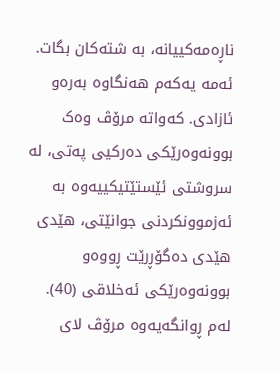ناڕەمەکییانە، بە شتەکان بگات. ئەمە یەکەم هەنگاوە بەرەو ئازادی. کەواتە مرۆڤ وەک بوونەوەرێکی دەرکیی پەتی، لە سروشتی ئێستێتیکییەوە بە ئەزموونکردنی جوانێتی، هێدی هێدی دەگۆڕرێت ڕووەو بوونەوەرێکی ئەخلاقی (40). لەم ڕوانگەیەوە مرۆڤ لای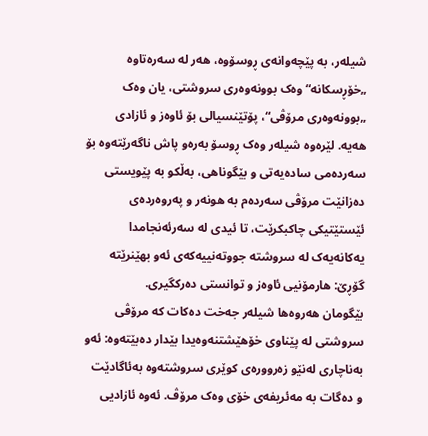شیلەر، بە پێچەوانەی ڕوسۆوە، هەر لە سەرەتاوە „خۆڕسکانە“ وەک بوونەوەری سروشتی، یان وەک „بوونەوەری مرۆڤی“، پۆتێنسیالی بۆ ئاوەز و ئازادی هەیە. لێرەوە شیلەر وەک ڕوسۆ بەرەو پاش ناگەرێتەوە بۆ سەردەمی سادەیەتی و بێگوناهی، بەڵکو بە پێویستی دەزانێت مرۆڤی سەردەم بە هونەر و پەروەردەی ئێستێتیکی چاکبکرێت، تا ئیدی لە سەرئەنجامدا یەکانەیەک لە سروشتە جووتەنییەکەی ئەو بهێنرێتە گۆڕێ: هارمۆنیی ئاوەز و توانستی دەرکگیری.
بێگومان هەروەها شیلەر جەخت دەکات کە مرۆڤی سروشتی لە پێناوی خۆهێشتنەوەیدا بێدار دەبێتەوە: ئەو بەناچاری لەنێو زەروورەی کوێری سروشتەوە بەئاگادێت و دەگات بە مەئریفەی خۆی وەک مرۆڤ. ئەوە ئازادیی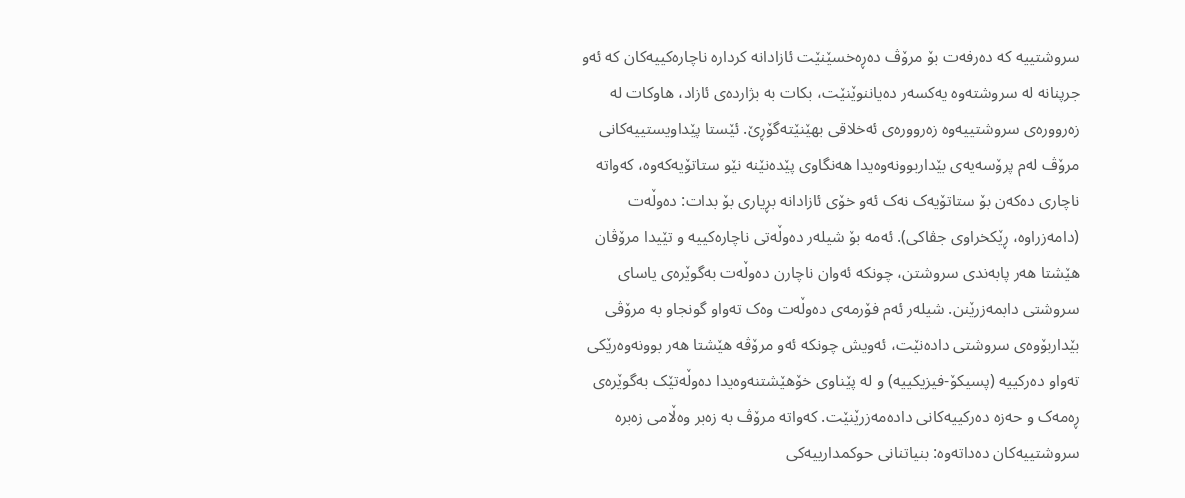سروشتییە کە دەرفەت بۆ مرۆڤ دەڕەخسێنێت ئازادانە کردارە ناچارەکییەکان کە ئەو جرپنانە لە سروشتەوە یەکسەر دەیاننوێنێت، بکات بە بژاردەی ئازاد، هاوکات لە زەروورەی سروشتییەوە زەروورەی ئەخلاقی بهێنێتەگۆڕێ. ئێستا پێداویستییەکانی مرۆڤ لەم پرۆسەیەی بێداربوونەوەیدا هەنگاوی پێدەنێنە نێو ستاتۆیەکەوە، کەواتە ناچاری دەکەن بۆ ستاتۆیەک نەک ئەو خۆی ئازادانە بڕیاری بۆ بدات: دەوڵەت (دامەزراوە، ڕێکخراوی جڤاکی). ئەمە بۆ شیلەر دەوڵەتی ناچارەکییە و تێیدا مرۆڤان هێشتا هەر پابەندی سروشتن، چونکە ئەوان ناچارن دەوڵەت بەگوێرەی یاسای سروشتی دابمەزرێنن. شیلەر ئەم فۆرمەی دەوڵەت وەک تەواو گونجاو بە مرۆڤی بێداربۆوەی سروشتی دادەنێت، ئەویش چونکە ئەو مرۆڤە هێشتا هەر بوونەوەرێکی تەواو دەرکییە (پسیکۆ-فیزیکییە) و لە پێناوی خۆهێشتنەوەیدا دەوڵەتێک بەگوێرەی ڕەمەک و حەزە دەرکییەکانی دادەمەزرێنێت. کەواتە مرۆڤ بە زەبر وەڵامی زەبرە سروشتییەکان دەداتەوە: بنیاتنانی حوکمدارییەکی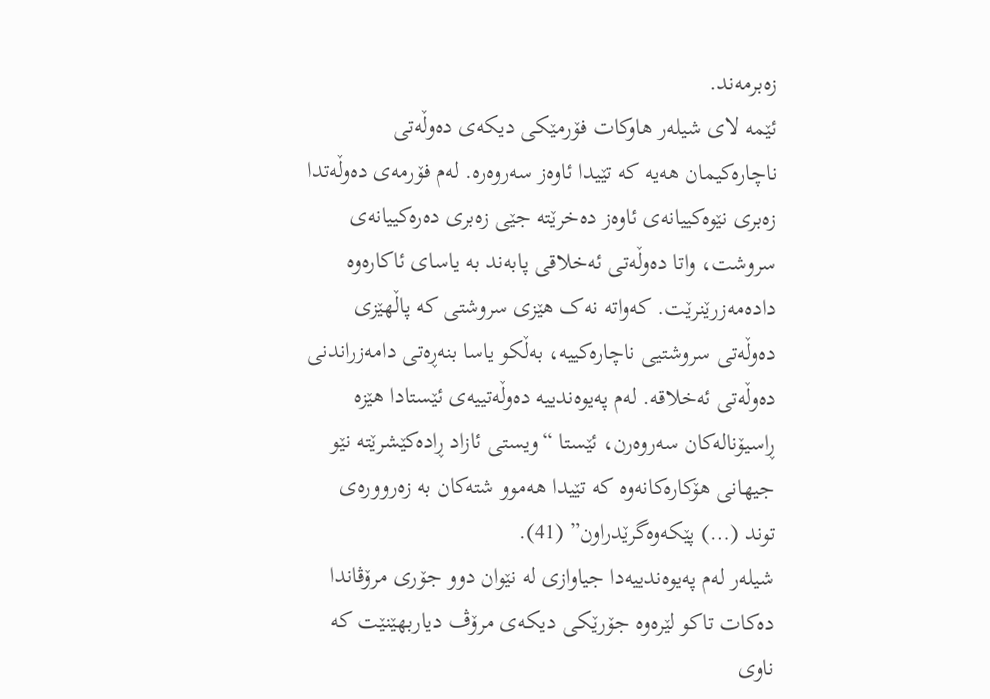زەبرمەند.
ئێمە لای شیلەر هاوکات فۆرمێکی دیکەی دەوڵەتی ناچارەکیمان هەیە کە تێیدا ئاوەز سەروەرە. لەم فۆرمەی دەوڵەتدا زەبری نێوەکییانەی ئاوەز دەخرێتە جێی زەبری دەرەکییانەی سروشت، واتا دەوڵەتی ئەخلاقی پابەند بە یاسای ئاکارەوە دادەمەزرێنرێت. کەواتە نەک هێزی سروشتی کە پاڵهێزی دەوڵەتی سروشتیی ناچارەکییە، بەڵکو یاسا بنەڕەتی دامەزراندنی دەوڵەتی ئەخلاقە. لەم پەیوەندییە دەوڵەتییەی ئێستادا هێزە ڕاسیۆنالەکان سەروەرن، ئێستا “ویستی ئازاد ڕادەکێشرێتە نێو جیهانی هۆکارەکانەوە کە تێیدا هەموو شتەکان بە زەروورەی توند (…) پێکەوەگرێدراون” (41).
شیلەر لەم پەیوەندییەدا جیاوازی لە نێوان دوو جۆری مرۆڤاندا دەکات تاکو لێرەوە جۆرێکی دیکەی مرۆڤ دیاربهێنێت کە ناوی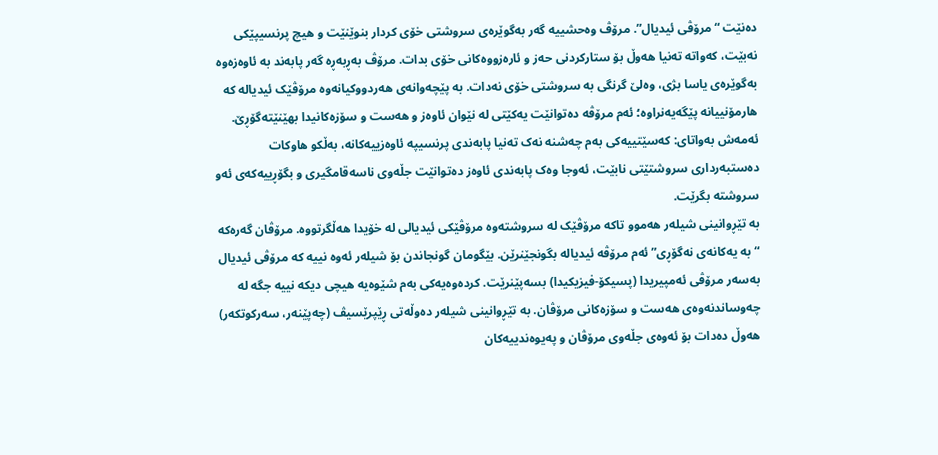دەنێت “مرۆڤی ئیدیال”. مرۆڤ وەحشییە گەر بەگوێرەی سروشتی خۆی کردار بنوێنێت و هیچ پرنسیپێکی نەبێت، کەواتە تەنیا هەوڵ بۆ ستارکردنی حەز و ئارەزووەکانی خۆی بدات. مرۆڤ بەڕبەڕە گەر پابەند بە ئاوەزەوە بەگوێرەی یاسا بژی، وەلێ گرنگی بە سروشتی خۆی نەدات. بە پێچەوانەی هەردووکیانەوە مرۆڤێک ئیدیالە کە هارمۆنییانە پێگەیەنراوە؛ ئەم مرۆڤە دەتوانێت یەکێتی لە نێوان ئاوەز و هەست و سۆزەکانیدا بهێنێتەگۆڕێ. ئەمەش بەواتای: کەسێتییەکی بەم چەشنە نەک تەنیا پابەندی پرنسیپە ئاوەزییەکانە، بەڵکو هاوکات دەستبەرداری سروشتێتی نابێت، ئەوجا وەک پابەندی ئاوەز دەتوانێت جڵەوی ناسەقامگیری و بگۆڕییەکەی ئەو سروشتە بگرێت.
بە تێڕوانینی شیلەر هەموو تاکە مرۆڤێک لە سروشتەوە مرۆڤێکی ئیدیالی لە خۆیدا هەڵگرتووە. مرۆڤان گەرەکە “بە یەکانەی نەگۆڕی” ئەم مرۆڤە ئیدیالە بگونجێنرێن. بێگومان گونجاندن بۆ شیلەر ئەوە نییە کە مرۆڤی ئیدیال بەسەر مرۆڤی ئەمپیریدا (پسیکۆ-فیزیکیدا) بسەپێنرێت. کردەوەیەکی بەم شێوەیە هیچی دیکە نییە جگە لە چەوساندنەوەی هەست و سۆزەکانی مرۆڤان. بە تێڕوانینی شیلەر دەوڵەتی ڕێپرێسیڤ (چەپێنەر، سەرکوتکەر) هەوڵ دەدات بۆ ئەوەی جڵەوی مرۆڤان و پەیوەندییەکان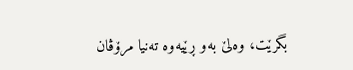بگرێت، وەلێ بەو ڕێیەوە تەنیا مرۆڤان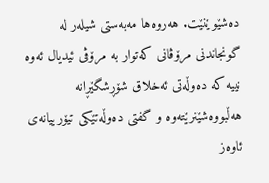دەشێوێنێت. هەروەها مەبەستی شیلەر لە گونجاندنی مرۆڤانی کەتوار بە مرۆڤی ئیدیال ئەوە نییە کە دەوڵەتی ئەخلاق شۆڕشگێڕانە هەڵبووەشێنرێتەوە و گفتی دەوڵەتێکی تیۆرییانەی ئاوەز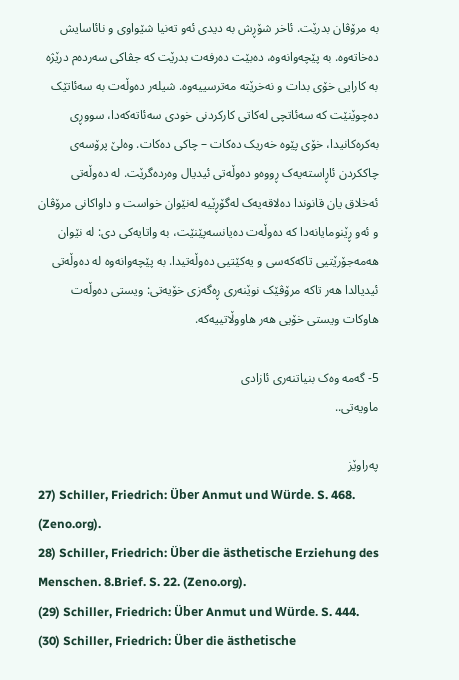بە مرۆڤان بدرێت. ئاخر شۆڕش بە دیدی ئەو تەنیا شێواوی و نائاسایش دەخاتەوە. بە پێچەوانەوە، دەبێت دەرفەت بدرێت کە جڤاکی سەردەم درێژە بە کارایی خۆی بدات و نەخرێتە مەترسییەوە. شیلەر دەوڵەت بە سەئاتێک دەچوێنێت کە سەئاتچی لەکاتی کارکردنی خودی سەئاتەکەدا، سووڕی بەکرەکانیدا، خۆی پێوە خەریک دەکات – چاکی دەکات. وەلێ پرۆسەی چاککردن ئاڕاستەیەک ڕووەو دەوڵەتی ئیدیال وەردەگرێت. لە دەوڵەتی ئەخلاق یان قانوندا دەلاقەیەک لەگۆڕێیە لەنێوان خواست و داواکانی مرۆڤان و ئەو ڕێنومایانەدا کە دەوڵەت دەیانسەپێنێت، بە واتایەکی دی: لە نێوان هەمەجۆرێتیی تاکەکەسی و یەکێتیی دەوڵەتیدا. بە پێچەوانەوە لە دەوڵەتی ئیدیالدا هەر تاکە مرۆڤێک نوێنەری ڕەگەزی خۆیەتی: ویستی دەوڵەت هاوکات ویستی خۆیی هەر هاووڵاتییەکە.

5- گەمە وەک بنیاتنەری ئازادی
ماویەتی..

پەراوێز
27) Schiller, Friedrich: Über Anmut und Würde. S. 468. (Zeno.org).
28) Schiller, Friedrich: Über die ästhetische Erziehung des Menschen. 8.Brief. S. 22. (Zeno.org).
(29) Schiller, Friedrich: Über Anmut und Würde. S. 444.
(30) Schiller, Friedrich: Über die ästhetische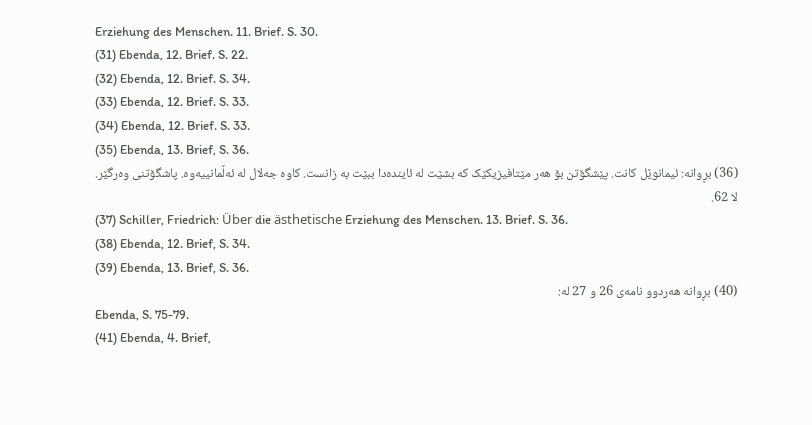Erziehung des Menschen. 11. Brief. S. 30.
(31) Ebenda, 12. Brief. S. 22.
(32) Ebenda, 12. Brief. S. 34.
(33) Ebenda, 12. Brief. S. 33.
(34) Ebenda, 12. Brief. S. 33.
(35) Ebenda, 13. Brief, S. 36.
(36) بڕوانە: ئیمانوێل کانت. پێشگۆتن بۆ هه‌ر مێتافیزیکێک که‌ بشێت له‌ ئاینده‌دا ببێت به‌ زانست. کاوە جەلال لە ئەڵمانییەوە. پاشگۆتنی وەرگێر. لا 62.
(37) Schiller, Friedrich: Über die ästhetische Erziehung des Menschen. 13. Brief. S. 36.
(38) Ebenda, 12. Brief, S. 34.
(39) Ebenda, 13. Brief, S. 36.
(40) بڕوانە هەردوو نامەی 26 و 27 لە:
Ebenda, S. 75-79.
(41) Ebenda, 4. Brief,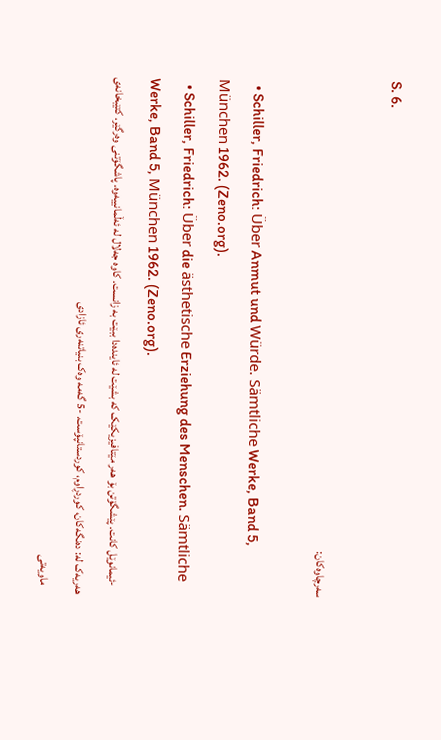S. 6.

سەرچاوەکان:

  • Schiller, Friedrich: Über Anmut und Würde. Sämtliche Werke, Band 5, München 1962. (Zeno.org).
  • Schiller, Friedrich: Über die ästhetische Erziehung des Menschen. Sämtliche Werke, Band 5, München 1962. (Zeno.org).
    -ئیمانوێل کانت. پێشگۆتن بۆ هه‌ر مێتافیزیکێک که‌ بشێت له‌ ئاینده‌دا ببێت به‌ زانست. کاوە جەلال لە ئەڵمانییەوە. پاشگۆتنی وەرگێر. کتێبخانەی هەریەک لە: دەنگەکان، کوردڕاوم، کوردستانپۆست. -5 گەمە وەک بنیاتنەری ئازادی
    ماویەتی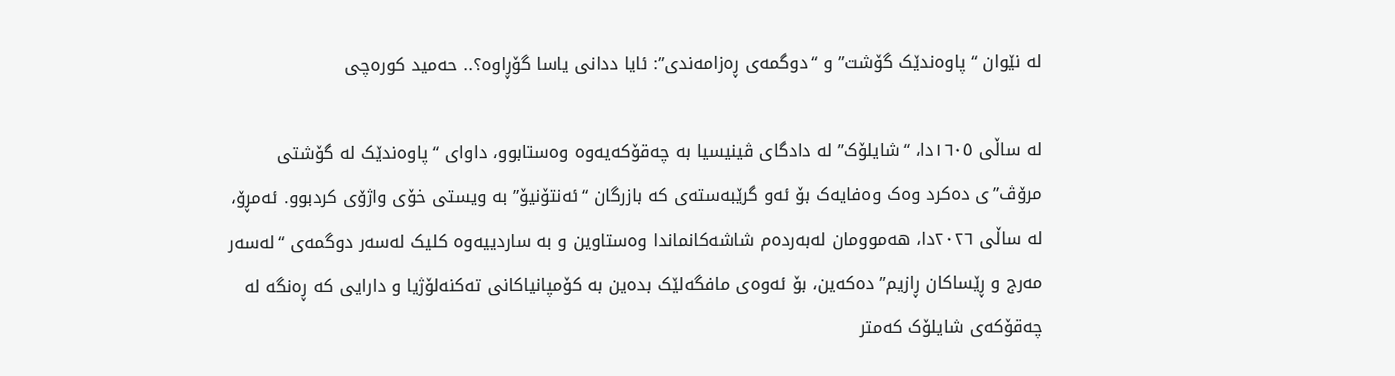لە نێوان “پاوەندێک گۆشت” و “دوگمەی ڕەزامەندی”: ئایا ددانی یاسا گۆڕاوە؟.. حەمید کورەچی

لە ساڵی ١٦٠٥دا، “شایلۆک” لە دادگای ڤینیسیا بە چەقۆکەیەوە وەستابوو، داوای “پاوەندێک لە گۆشتی مرۆڤ”ی دەکرد وەک وەفایەک بۆ ئەو گرێبەستەی کە بازرگان “ئەنتۆنیۆ” بە ویستی خۆی واژۆی کردبوو. ئەمڕۆ، لە ساڵی ٢٠٢٦دا، هەموومان لەبەردەم شاشەکانماندا وەستاوین و بە ساردییەوە کلیک لەسەر دوگمەی “لەسەر مەرج و ڕێساکان ڕازیم” دەکەین، بۆ ئەوەی مافگەلێک بدەین بە کۆمپانیاکانی تەکنەلۆژیا و دارایی کە ڕەنگە لە چەقۆکەی شایلۆک کەمتر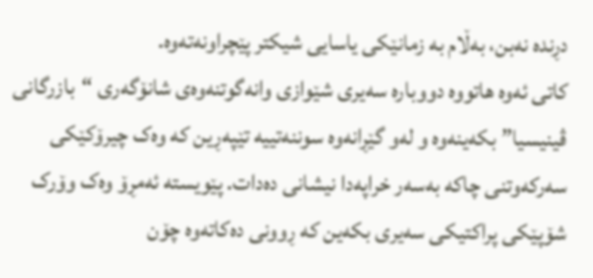دڕندە نەبن، بەڵام بە زمانێکی یاسایی شیکتر پێچراونەتەوە.
کاتی ئەوە هاتووە دووبارە سەیری شێوازی وانەگوتنەوەی شانۆگەری “بازرگانی ڤینیسیا” بکەینەوە و لەو گێڕانەوە سوننەتییە تێپەڕین کە وەک چیرۆکێکی سەرکەوتنی چاکە بەسەر خراپەدا نیشانی دەدات. پێویستە ئەمڕۆ وەک وۆرک شۆپێکی پراکتیکی سەیری بکەین کە ڕوونی دەکاتەوە چۆن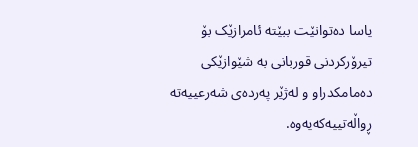یاسا دەتوانێت ببێتە ئامرازێک بۆ تیرۆرکردنی قوربانی بە شێوازێکی دەمامکدراو و لەژێر پەردەی شەرعییەتە ڕواڵەتییەکەیەوە.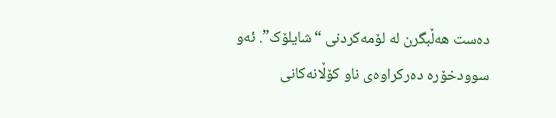دەست هەڵبگرن لە لۆمەکردنی “شایلۆک”. ئەو سوودخۆرە دەرکراوەی ناو کۆڵانەکانی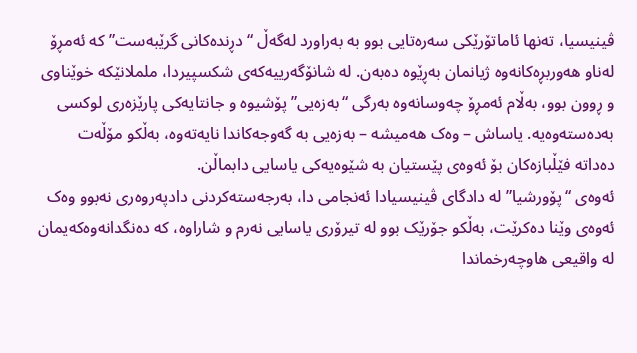ڤینیسیا، تەنها ئاماتۆرێکی سەرەتایی بوو بە بەراورد لەگەڵ “دڕندەکانی گرێبەست” کە ئەمڕۆ لەناو هەوربڕەکانەوە ژیانمان بەڕێوە دەبەن. لە شانۆگەرییەکەی شکسپیردا، ململانێکە خوێناوی و ڕوون بوو، بەڵام ئەمڕۆ چەوسانەوە بەرگی “بەزەیی” پۆشیوە و جانتایەکی پارێزەری لوکسی بەدەستەوەیە. یاساش – وەک هەمیشە – بەزەیی بە گەوجەکاندا نایەتەوە، بەڵکو مۆڵەت دەداتە فێڵبازەکان بۆ ئەوەی پێستیان بە شێوەیەکی یاسایی دابماڵن.
ئەوەی “پۆورشیا” لە دادگای ڤینیسیادا ئەنجامی دا، بەرجەستەکردنی دادپەروەری نەبوو وەک ئەوەی وێنا دەکرێت، بەڵکو جۆرێک بوو لە تیرۆری یاسایی نەرم و شاراوە، کە دەنگدانەوەکەیمان لە واقیعی هاوچەرخماندا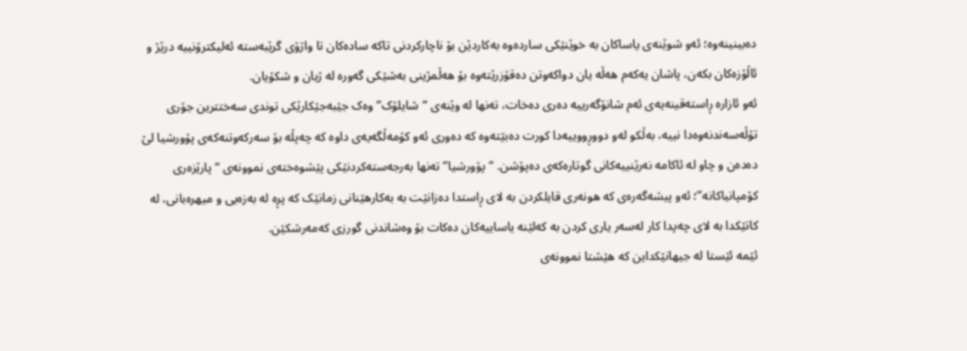دەبینینەوە؛ ئەو شوێنەی یاساکان بە خوێنێکی ساردەوە بەکاردێن بۆ ناچارکردنی تاکە سادەکان تا واژۆی گرێبەستە ئەلیکترۆنییە درێژ و ئاڵۆزەکان بکەن، پاشان یەکەم هەڵە یان دواکەوتن دەقۆزرێتەوە بۆ هەڵمژینی بەشێکی گەورە لە ژیان و شکۆیان.
ئەو ئازارە ڕاستەقینەیەی ئەم شانۆگەرییە دەری دەخات، تەنها لە وێنەی “شایلۆک” وەک جێبەجێکارێکی توندی سەختترین جۆری تۆڵەسەندنەوەدا نییە، بەڵکو لەو دووڕووییەدا کورت دەبێتەوە کە دەوری ئەو کۆمەڵگەیەی داوە کە چەپڵە بۆ سەرکەوتنەکەی پۆورشیا لێ دەدەن و چاو لە ئاکامە نەرێنییەکانی گوتارەکەی دەپۆشن. “پۆورشیا” تەنها بەرجەستەکردنێکی پێشوەختەی نموونەی “پارێزەری کۆمپانیاکانە”؛ ئەو پیشەگەرەی کە هونەری قایلکردن بە لای ڕاستدا دەزانێت بە بەکارهێنانی زمانێک کە پڕە لە بەزەیی و میهرەبانی، لە کاتێکدا بە لای چەپدا کار لەسەر یاری کردن بە کەلێنە یاساییەکان دەکات بۆ وەشاندنی گورزی کەمەرشکێن.
ئێمە ئێستا لە جیهانێکداین کە هێشتا نموونەی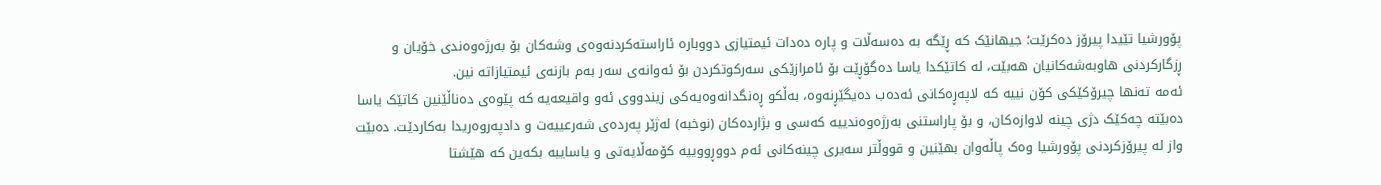پۆورشیا تێیدا پیرۆز دەکرێت؛ جیهانێک کە ڕێگە بە دەسەڵات و پارە دەدات ئیمتیازی دووبارە ئاراستەکردنەوەی وشەکان بۆ بەرژەوەندی خۆیان و ڕزگارکردنی هاوبەشەکانیان هەبێت، لە کاتێکدا یاسا دەگۆڕێت بۆ ئامرازێکی سەرکوتکردن بۆ ئەوانەی سەر بەم بازنەی ئیمتیازاتە نین.
ئەمە تەنها چیرۆکێکی کۆن نییە کە لاپەڕەکانی ئەدەب دەیگێڕنەوە، بەڵکو ڕەنگدانەوەیەکی زیندووی ئەو واقیعەیە کە پێوەی دەناڵێنین کاتێک یاسا دەبێتە چەکێک دژی چینە لاوازەکان، و بۆ پاراستنی بەرژەوەندییە کەسی و بژاردەکان (نوخبە) لەژێر پەردەی شەرعییەت و دادپەروەریدا بەکاردێت. دەبێت واز لە پیرۆزکردنی پۆورشیا وەک پاڵەوان بهێنین و قووڵتر سەیری چینەکانی ئەم دووڕووییە کۆمەڵایەتی و یاساییە بکەین کە هێشتا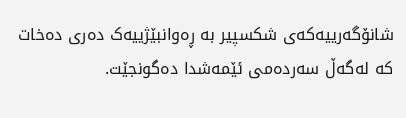شانۆگەرییەکەی شکسپیر بە ڕەوانبێژییەک دەری دەخات کە لەگەڵ سەردەمی ئێمەشدا دەگونجێت.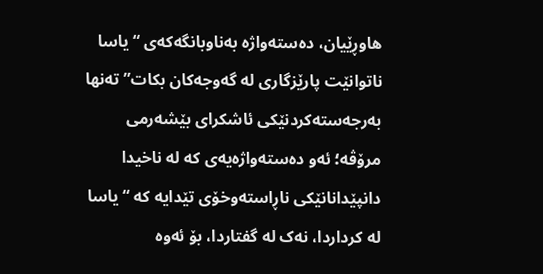هاوڕێیان، دەستەواژە بەناوبانگەکەی “یاسا ناتوانێت پارێزگاری لە گەوجەکان بکات” تەنها بەرجەستەکردنێکی ئاشکرای بێشەرمی مرۆڤە؛ ئەو دەستەواژەیەی کە لە ناخیدا دانپێدانانێکی ناڕاستەوخۆی تێدایە کە “یاسا لە کرداردا، نەک لە گفتاردا، بۆ ئەوە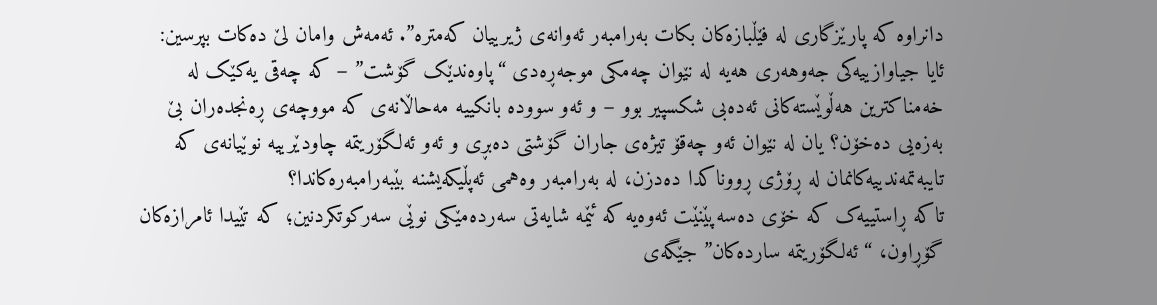دانراوە کە پارێزگاری لە فێڵبازەکان بکات بەرامبەر ئەوانەی ژیرییان کەمترە”. ئەمەش وامان لێ دەکات بپرسین: ئایا جیاوازییەکی جەوهەری هەیە لە نێوان چەمکی موجەڕەدی “پاوەندێک گۆشت” – کە چەقی یەکێک لە خەمناکترین هەڵوێستەکانی ئەدەبی شکسپیر بوو – و ئەو سوودە بانکییە مەحاڵانەی کە مووچەی ڕەنجدەران بێ بەزەیی دەخۆن؟ یان لە نێوان ئەو چەقۆ تیژەی جاران گۆشتی دەبڕی و ئەو ئەلگۆریتمە چاودێرییە نوێیانەی کە تایبەتمەندییەکانمان لە ڕۆژی ڕووناکدا دەدزن، لە بەرامبەر وەهمی ئەپڵیکەیشنە بێبەرامبەرەکاندا؟
تاکە ڕاستییەک کە خۆی دەسەپێنێت ئەوەیە کە ئێمە شایەتی سەردەمێکی نوێی سەرکوتکردنین؛ کە تێیدا ئامرازەکان گۆڕاون، “ئەلگۆریتمە ساردەکان” جێگەی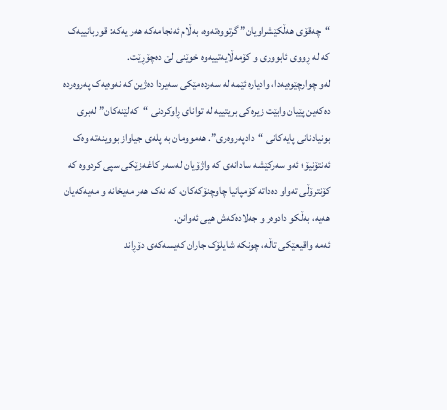“چەقۆی هەڵکێشراویان” گرتووەتەوە، بەڵام ئەنجامەکە هەر یەکە: قوربانییەک کە لە ڕووی ئابووری و کۆمەڵایەتییەوە خوێنی لێ دەچۆڕێت.
لەو چوارچێوەیەدا، وادیارە ئێمە لە سەردەمێکی سەیردا دەژین کە نەوەیەک پەروەردە دەکەین پێیان وابێت زیرەکی بریتییە لە توانای ڕاوکردنی “کەلێنەکان” لەبری بونیادنانی پایەکانی “دادپەروەری”. هەموومان بە پلەی جیاواز بووینەتە وەک ئەنتۆنیۆ؛ ئەو سەرکێشە سادانەی کە واژۆیان لەسەر کاغەزێکی سپی کردووە کە کۆنترۆڵی تەواو دەداتە کۆمپانیا چاوچنۆکەکان، کە نەک هەر مەیخانە و مەیەکەیان هەیە، بەڵکو دادوەر و جەلادەکەش هیی ئەوانن.
ئەمە واقیعێکی تاڵە، چونکە شایلۆک جاران کەیسەکەی دۆڕاند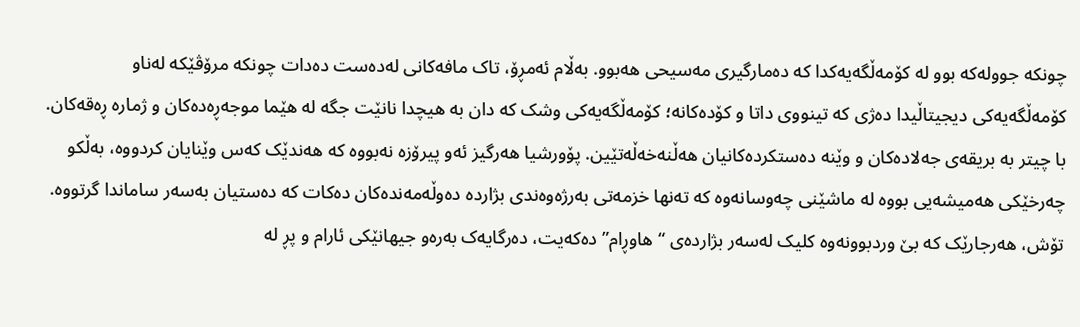چونکە جوولەکە بوو لە کۆمەڵگەیەکدا کە دەمارگیری مەسیحی هەبوو. بەڵام ئەمڕۆ، تاک مافەکانی لەدەست دەدات چونکە مرۆڤێکە لەناو کۆمەڵگەیەکی دیجیتاڵیدا دەژی کە تینووی داتا و کۆدەکانە؛ کۆمەڵگەیەکی وشک کە دان بە هیچدا نانێت جگە لە هێما موجەڕەدەکان و ژمارە ڕەقەکان.
با چیتر بە بریقەی جەلادەکان و وێنە دەستکردەکانیان هەڵنەخەڵەتێین. پۆورشیا هەرگیز ئەو پیرۆزە نەبووە کە هەندێک کەس وێنایان کردووە، بەڵکو چەرخێکی هەمیشەیی بووە لە ماشێنی چەوسانەوە کە تەنها خزمەتی بەرژەوەندی بژاردە دەوڵەمەندەکان دەکات کە دەستیان بەسەر ساماندا گرتووە.
تۆش، هەرجارێک کە بێ وردبوونەوە کلیک لەسەر بژاردەی “هاوڕام” دەکەیت، دەرگایەک بەرەو جیهانێکی ئارام و پڕ لە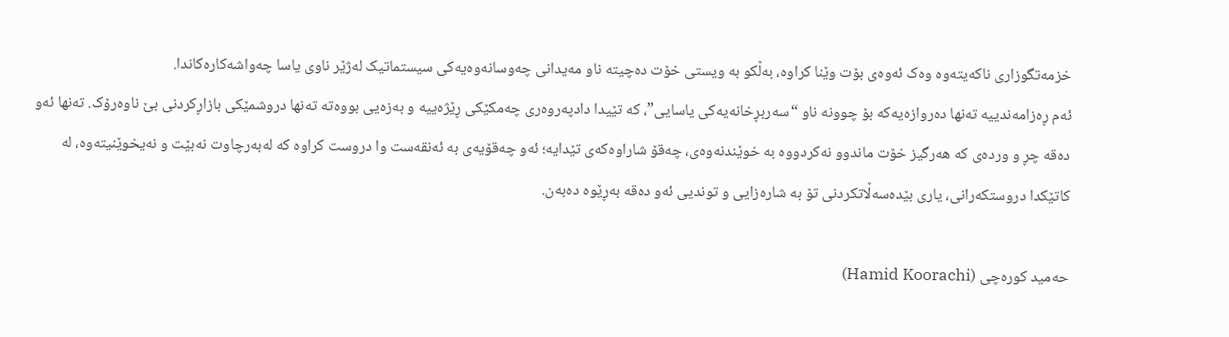خزمەتگوزاری ناکەیتەوە وەک ئەوەی بۆت وێنا کراوە، بەڵکو بە ویستی خۆت دەچیتە ناو مەیدانی چەوسانەوەیەکی سیستماتیک لەژێر ناوی یاسا چەواشەکارەکاندا.
ئەم ڕەزامەندییە تەنها دەروازەیەکە بۆ چوونە ناو “سەربڕخانەیەکی یاسایی”، کە تێیدا دادپەروەری چەمکێکی ڕێژەییە و بەزەیی بووەتە تەنها دروشمێکی بازاڕکردنی بێ ناوەرۆک. تەنها ئەو دەقە چڕ و وردەی کە هەرگیز خۆت ماندوو نەکردووە بە خوێندنەوەی، چەقۆ شاراوەکەی تێدایە؛ ئەو چەقۆیەی بە ئەنقەست وا دروست کراوە کە لەبەرچاوت نەبێت و نەیخوێنیتەوە، لە کاتێکدا دروستکەرانی، یاری بێدەسەڵاتکردنی تۆ بە شارەزایی و توندیی ئەو دەقە بەڕێوە دەبەن.

حەمید کورەچی (Hamid Koorachi)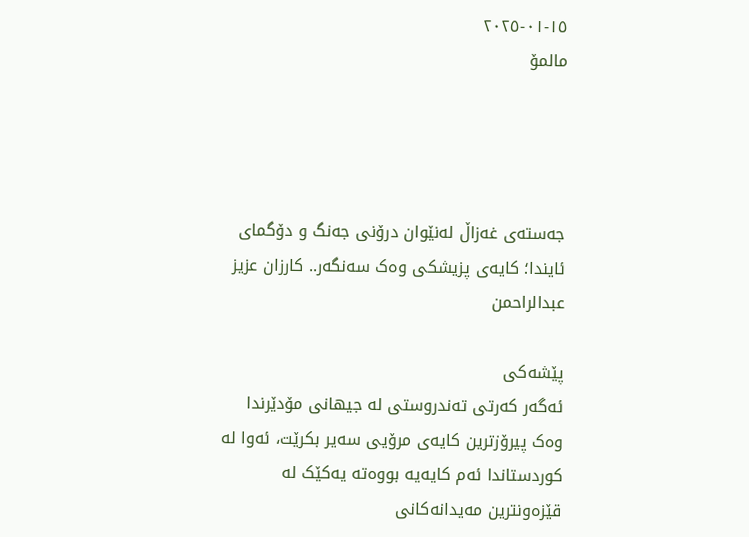١٥-٠١-٢٠٢٥
مالمۆ




جەستەی غەزاڵ لەنێوان درۆنی جەنگ و دۆگمای ئایندا؛ کایەی پزیشکی وەک سەنگەر.. کارزان عزیز عبدالراحمن

پێشەکی
ئەگەر کەرتی تەندروستی لە جیهانی مۆدێرندا وەک پیرۆزترین کایەی مرۆیی سەیر بکرێت، ئەوا لە کوردستاندا ئەم کایەیە بووەتە یەکێک لە قێزەونترین مەیدانەکانی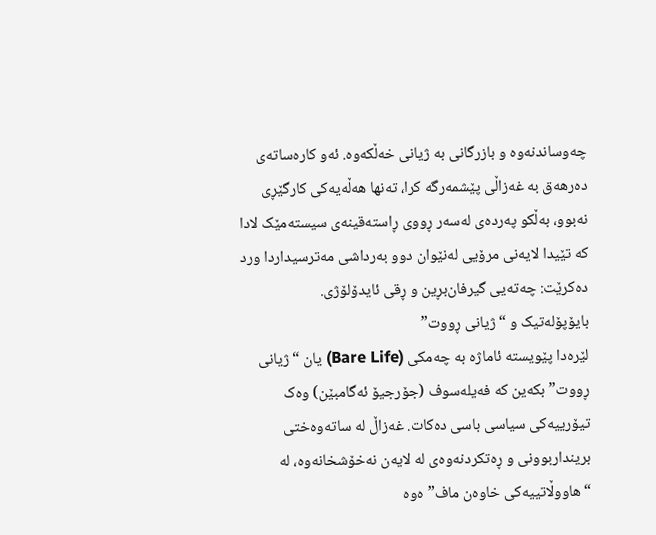چەوساندنەوە و بازرگانی بە ژیانی خەڵکەوە. ئەو کارەساتەی دەرهەق بە غەزاڵی پێشمەرگە کرا، تەنها هەڵەیەکی کارگێڕی نەبوو، بەڵکو پەردەی لەسەر ڕووی ڕاستەقینەی سیستەمێک لادا کە تێیدا لایەنی مرۆیی لەنێوان دوو بەرداشی مەترسیداردا ورد دەکرێت: چەتەیی گیرفان‌بڕین و ڕقی ئایدۆلۆژی.
بایۆپۆلەتیک و “ژیانی ڕووت”
لێرەدا پێویستە ئاماژە بە چەمکی (Bare Life) یان “ژیانی ڕووت” بکەین کە فەیلەسوف (جۆرجیۆ ئەگامبێن) وەک تیۆرییەکی سیاسی باسی دەکات. غەزاڵ لە ساتەوەختی برینداربوونی و ڕەتکردنەوەی لە لایەن نەخۆشخانەوە، لە “هاووڵاتییەکی خاوەن ماف”ەوە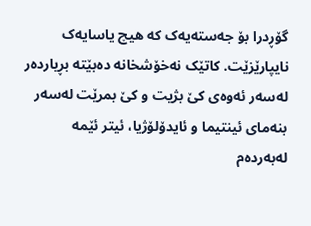گۆڕدرا بۆ جەستەیەک کە هیچ یاسایەک نایپارێزێت. کاتێک نەخۆشخانە دەبێتە بڕیاردەر لەسەر ئەوەی کێ بژیت و کێ بمرێت لەسەر بنەمای ئینتیما و ئایدۆلۆژیا، ئیتر ئێمە لەبەردەم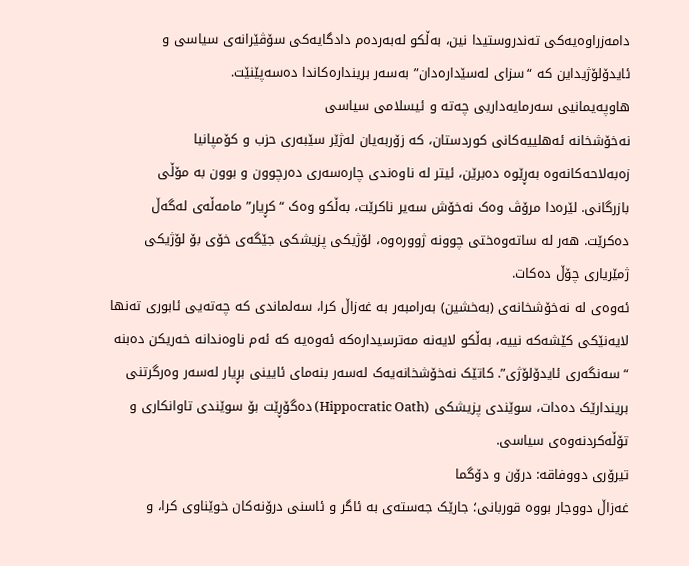دامەزراوەیەکی تەندروستیدا نین، بەڵکو لەبەردەم دادگایەکی سۆڤێرانەی سیاسی و ئایدۆلۆژیداین کە “سزای لەسێدارەدان” بەسەر بریندارەکاندا دەسەپێنێت.
هاوپەیمانیی سەرمایەداریی چەتە و ئیسلامی سیاسی
نەخۆشخانە ئەهلییەکانی کوردستان، کە زۆربەیان لەژێر سێبەری حزب و کۆمپانیا زەبەلاحەکانەوە بەڕێوە دەبرێن، ئیتر لە ناوەندی چارەسەری دەرچوون و بوون بە مۆڵی بازرگانی. لێرەدا مرۆڤ وەک نەخۆش سەیر ناکرێت، بەڵکو وەک “کڕیار” مامەڵەی لەگەڵ دەکرێت. هەر لە ساتەوەختی چوونە ژوورەوە، لۆژیکی پزیشکی جێگەی خۆی بۆ لۆژیکی ژمێریاری چۆڵ دەکات.
ئەوەی لە نەخۆشخانەی (بەخشین) بەرامبەر بە غەزاڵ کرا، سەلماندی کە چەتەیی ئابوری تەنها لایەنێکی کێشەکە نییە، بەڵکو لایەنە مەترسیدارەکە ئەوەیە کە ئەم ناوەندانە خەریکن دەبنە “سەنگەری ئایدۆلۆژی”. کاتێک نەخۆشخانەیەک لەسەر بنەمای ئایینی بڕیار لەسەر وەرگرتنی بریندارێک دەدات، سوێندی پزیشکی (Hippocratic Oath) دەگۆڕێت بۆ سوێندی تاوانکاری و تۆڵەکردنەوەی سیاسی.
تیرۆری دووفاقە: درۆن و دۆگما
غەزاڵ دووجار بووە قوربانی؛ جارێک جەستەی بە ئاگر و ئاسنی درۆنەکان خوێناوی کرا، و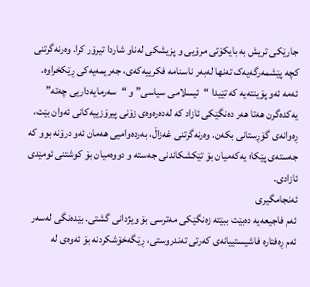جارێکی تریش بە بایکۆتی مرۆیی و پزیشکی لەناو شاردا تیرۆر کرا. وەرنەگرتنی کچە پێشمەرگەیەک تەنها لەبەر ناسنامە فکرییەکەی، جەریمەیەکی ڕێکخراوە. ئەمە ئەو پۆینتەیە کە تێیدا “ئیسلامی سیاسی” و “سەرمایەداریی چەتە” یەکدەگرن هەتا هەر دەنگێکی ئازاد کە لەدەرەوەی زۆنی پیرۆزییەکانی ئەوان بێت، ڕەوانەی گۆڕستانی بکەن. وەرنەگرتنی غەزاڵ، بەردەوامیی هەمان ئەو درۆنە بوو کە جەستەی پێکا؛ یەکەمیان بۆ تێکشکاندنی جەستە و دووەمیان بۆ کوشتنی ئومێدی ئازادی.
ئەنجامگیری
ئەم فاجیعەیە دەبێت ببێتە زەنگێکی مەترسی بۆ ویژدانی گشتی. بێدەنگی لەسەر ئەم ڕەفتارە فاشیستییانەی کەرتی تەندروستی، ڕێگەخۆشکردنە بۆ ئەوەی لە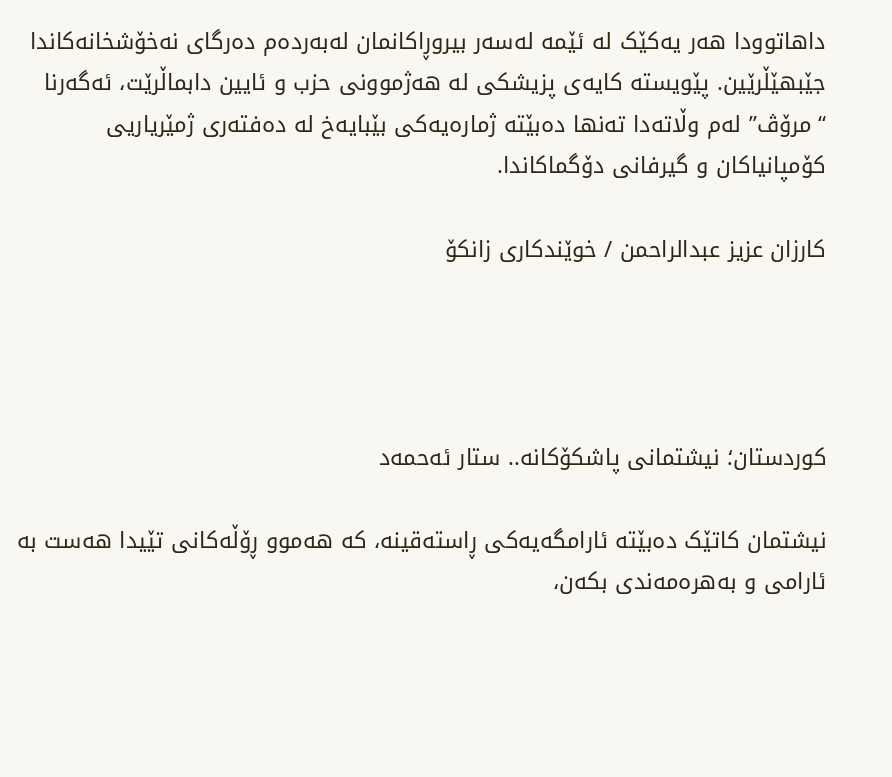داهاتوودا هەر یەکێک لە ئێمە لەسەر بیروڕاکانمان لەبەردەم دەرگای نەخۆشخانەکاندا جێبهێڵرێین. پێویستە کایەی پزیشکی لە هەژموونی حزب و ئایین دابماڵرێت، ئەگەرنا “مرۆڤ” لەم وڵاتەدا تەنها دەبێتە ژمارەیەکی بێبایەخ لە دەفتەری ژمێریاریی کۆمپانیاکان و گیرفانی دۆگماکاندا.

کارزان عزیز عبدالراحمن / خوێندکاری زانکۆ




کوردستان؛ نیشتمانی پاشکۆکانە.. ستار ئەحمەد

نیشتمان کاتێک دەبێتە ئارامگەیەکی ڕاستەقینە، کە هەموو ڕۆڵەکانی تێیدا هەست بە ئارامی و بەهرەمەندی بکەن،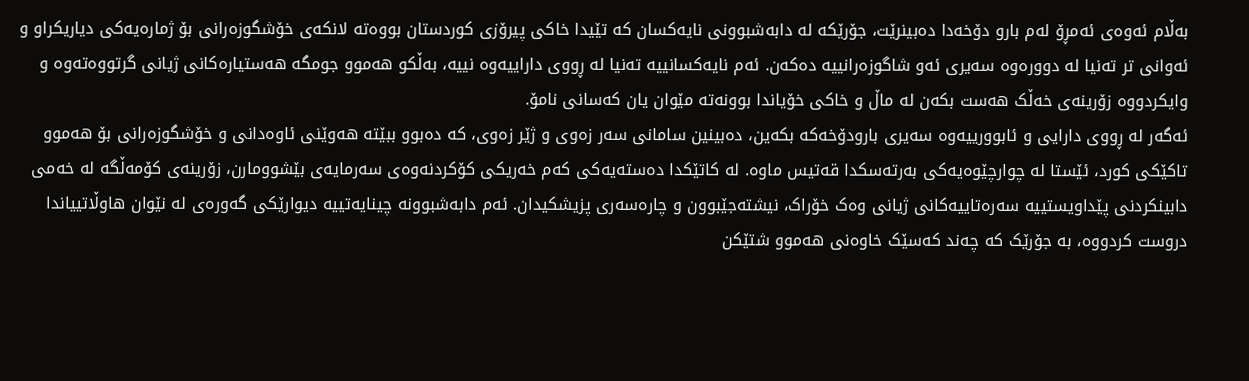بەڵام ئەوەی ئەمڕۆ لەم بارو دۆخەدا دەبینرێت، جۆرێکە لە دابەشبوونی نایەکسان کە تێیدا خاکی پیرۆزی کوردستان بووەتە لانکەی خۆشگوزەرانی بۆ ژمارەیەکی دیاریکراو و ئەوانی تر تەنیا لە دوورەوە سەیری ئەو شاگوزەرانییە دەکەن. ئەم نایەکسانییە تەنیا لە ڕووی داراییەوە نییە، بەڵکو هەموو جومگە هەستیارەکانی ژیانی گرتووەتەوە و وایکردووە زۆرینەی خەڵک هەست بکەن لە ماڵ و خاکی خۆیاندا بوونەتە مێوان یان کەسانی نامۆ.
ئەگەر لە ڕووی دارایی و ئابوورییەوە سەیری بارودۆخەکە بکەین، دەبینین سامانی سەر زەوی و ژێر زەوی، کە دەبوو ببێتە هەوێنی ئاوەدانی و خۆشگوزەرانی بۆ هەموو تاکێکی کورد، ئێستا لە چوارچێوەیەکی بەرتەسکدا قەتیس ماوە. لە کاتێکدا دەستەیەکی کەم خەریکی کۆکردنەوەی سەرمایەی بێشوومارن، زۆرینەی کۆمەڵگە لە خەمی دابینکردنی پێداویستییە سەرەتاییەکانی ژیانی وەک خۆراک، نیشتەجێبوون و چارەسەری پزیشکیدان. ئەم دابەشبوونە چینایەتییە دیوارێکی گەورەی لە نێوان هاوڵاتییاندا دروست کردووە، بە جۆرێک کە چەند کەسێک خاوەنی هەموو شتێکن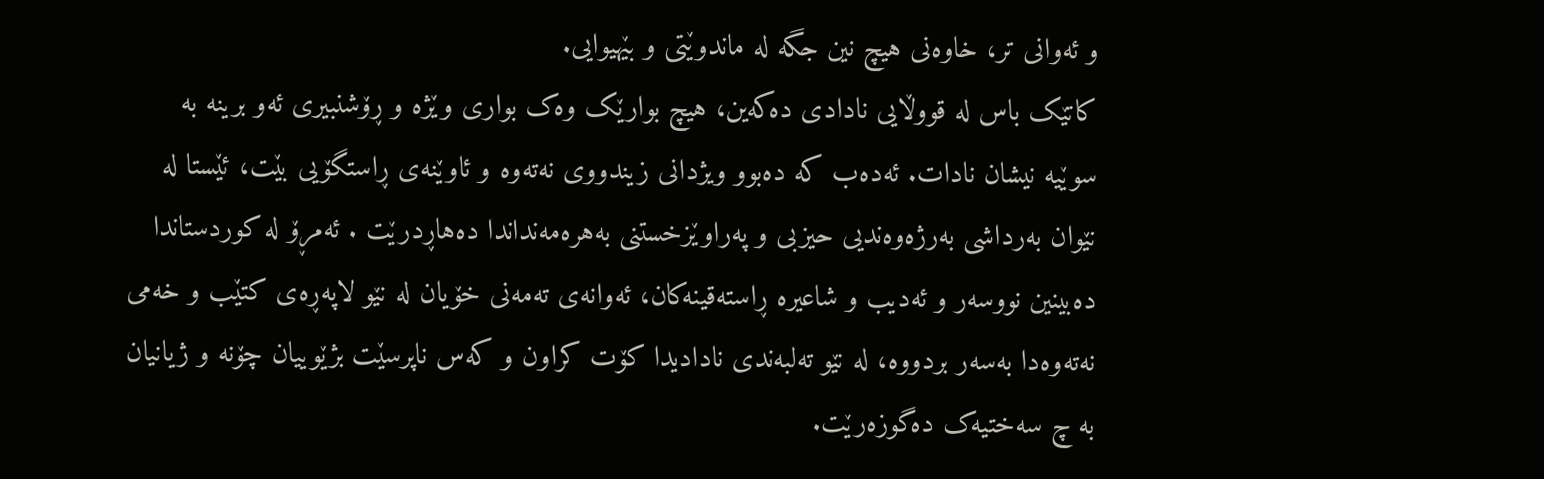و ئەوانی تر، خاوەنی هیچ نین جگە لە ماندوێتی و بێهیوایی.
کاتێک باس لە قووڵایی نادادی دەکەین، هیچ بوارێک وەک بواری وێژە و ڕۆشنبیری ئەو برینە بە سوێیە نیشان نادات. ئەدەب کە دەبوو ویژدانی زیندووی نەتەوە و ئاوێنەی ڕاستگۆیی بێت، ئێستا لە نێوان بەرداشی بەرژەوەندیی حیزبی و پەراوێزخستنی بەهرەمەنداندا دەهاڕدرێت . ئەمڕۆ لە کوردستاندا دەبینین نووسەر و ئەدیب و شاعیرە ڕاستەقینەکان، ئەوانەی تەمەنی خۆیان لە نێو لاپەڕەی کتێب و خەمی نەتەوەدا بەسەر بردووە، لە نێو تەلبەندی نادادیدا کۆت کراون و کەس ناپرسێت بژێوییان چۆنە و ژیانیان بە چ سەختیەک دەگوزەرێت.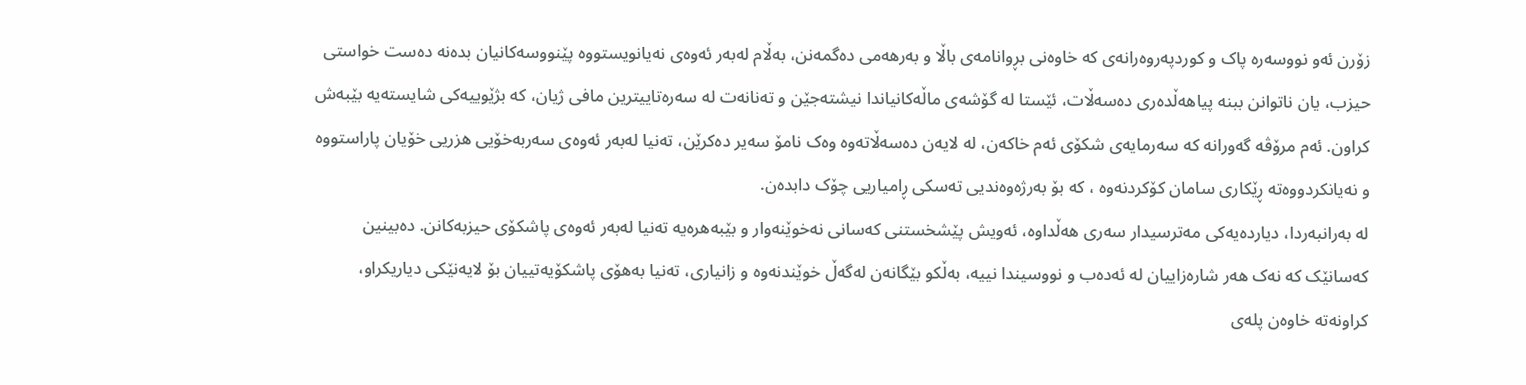زۆرن ئەو نووسەرە پاک و کوردپەروەرانەی کە خاوەنی بڕوانامەی باڵا و بەرهەمی دەگمەنن، بەڵام لەبەر ئەوەی نەیانویستووە پێنووسەکانیان بدەنە دەست خواستی حیزب، یان ناتوانن ببنە پیاهەڵدەری دەسەڵات، ئێستا لە گۆشەی ماڵەکانیاندا نیشتەجێن و تەنانەت لە سەرەتاییترین مافی ژیان، کە بژێوییەکی شایستەیە بێبەش کراون. ئەم مرۆڤە گەورانە کە سەرمایەی شکۆی ئەم خاکەن، لە لایەن دەسەڵاتەوە وەک نامۆ سەیر دەکرێن، تەنیا لەبەر ئەوەی سەربەخۆیی هزریی خۆیان پاراستووە و نەیانکردووەتە ڕێکاری سامان کۆکردنەوە ، کە بۆ بەرژەوەندیی تەسکی ڕامیاریی چۆک دابدەن.
لە بەرانبەردا، دیاردەیەکی مەترسیدار سەری هەڵداوە، ئەویش پێشخستنی کەسانی نەخوێنەوار و بێبەهرەیە تەنیا لەبەر ئەوەی پاشکۆی حیزبەکانن. دەبینین کەسانێک کە نەک هەر شارەزاییان لە ئەدەب و نووسیندا نییە، بەڵکو بێگانەن لەگەڵ خوێندنەوە و زانیاری، تەنیا بەهۆی پاشکۆیەتییان بۆ لایەنێکی دیاریکراو، کراونەتە خاوەن پلەی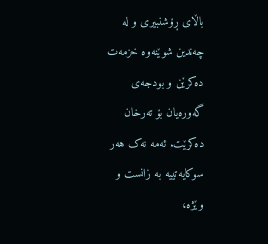باڵای ڕۆشنبیری و لە چەندین شوێنەوە خزمەت دەکرێن و بودجەی گەورەیان بۆ تەرخان دەکرێت. ئەمە نەک هەر سوکایەتییە بە زانست و وێژە،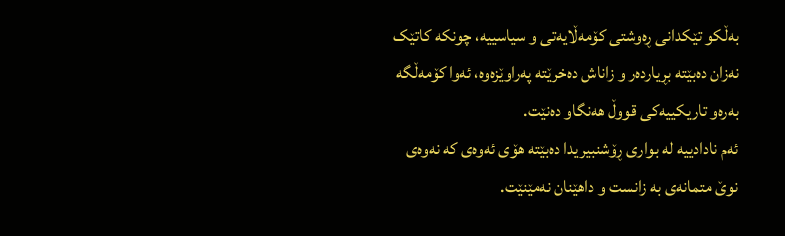بەڵکو تێکدانی ڕەوشتی کۆمەڵایەتی و سیاسییە، چونکە کاتێک نەزان دەبێتە بڕیاردەر و زاناش دەخرێتە پەراوێزەوە، ئەوا کۆمەڵگە بەرەو تاریکییەکی قووڵ هەنگاو دەنێت.
ئەم نادادییە لە بواری ڕۆشنبیریدا دەبێتە هۆی ئەوەی کە نەوەی نوێ متمانەی بە زانست و داهێنان نەمێنێت.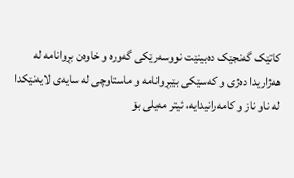کاتێک گەنجێک دەبینێت نووسەرێکی گەورە و خاوەن بڕوانامە لە هەژاریدا دەژی و کەسێکی بێبڕوانامە و ماستاوچی لە سایەی لایەنێکدا لە ناو ناز و کامەرانیدایە، ئیتر مەیلی بۆ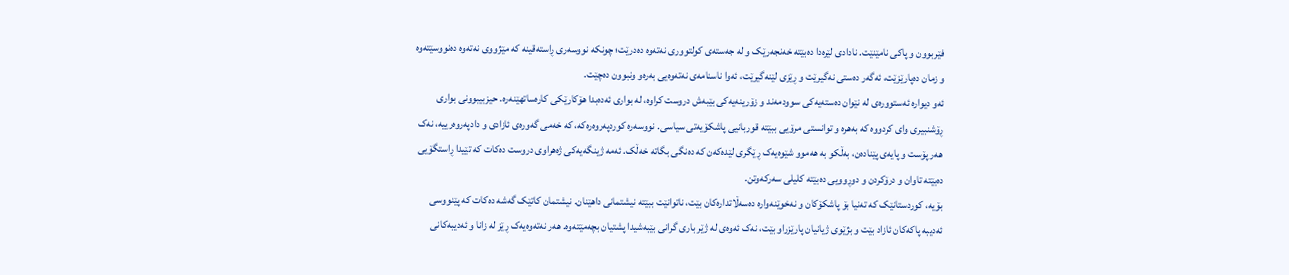فێربوون و پاکی نامێنێت. نادادی لێرەدا دەبێتە خەنجەرێک و لە جەستەی کولتووری نەتەوە دەدرێت؛ چونکە نووسەری ڕاستەقینە کە مێژووی نەتەوە دەنووسێتەوە و زمان دەپارێزێت، ئەگەر دەستی نەگیرێت و ڕێزی لێنەگیرێت، ئەوا ناسنامەی نەتەوەیی بەرەو ونبوون دەچێت.
ئەو دیوارە ئەستوورەی لە نێوان دەستەیەکی سوودمەند و زۆرینەیەکی بێبەش دروست کراوە، لە بواری ئەدەبدا هۆکارێکی کارەساتهێنەرە. حیزبیبوونی بواری ڕۆشنبیری وای کردووە کە بەهرە و توانستی مرۆیی ببێتە قوربانیی پاشکۆیەتی سیاسی. نووسەرە کوردپەروەرەکە، کە خەمی گەورەی ئازادی و دادپەروەرییە، نەک هەر پۆست و پایەی پێنادەن، بەڵکو بە هەموو شێوەیەک ڕێگری لێدەکەن کە دەنگی بگاتە خەڵک. ئەمە ژینگەیەکی ژەهراوی دروست دەکات کە تێیدا ڕاستگۆیی دەبێتە تاوان و درۆکردن و دوڕوویی دەبێتە کلیلی سەرکەوتن.
بۆیە، کوردستانێک کە تەنیا بۆ پاشکۆکان و نەخوێنەوارە دەسەڵاتدارەکان بێت، ناتوانێت ببێتە نیشتمانی داهێنان. نیشتمان کاتێک گەشە دەکات کە پێنووسی ئەدیبە پاکەکان ئازاد بێت و بژێوی ژیانیان پارێزراو بێت، نەک ئەوەی لە ژێر باری گرانی بێبەشیدا پشتیان بچەمێتەوە. هەر نەتەوەیەک ڕێز لە زانا و ئەدیبەکانی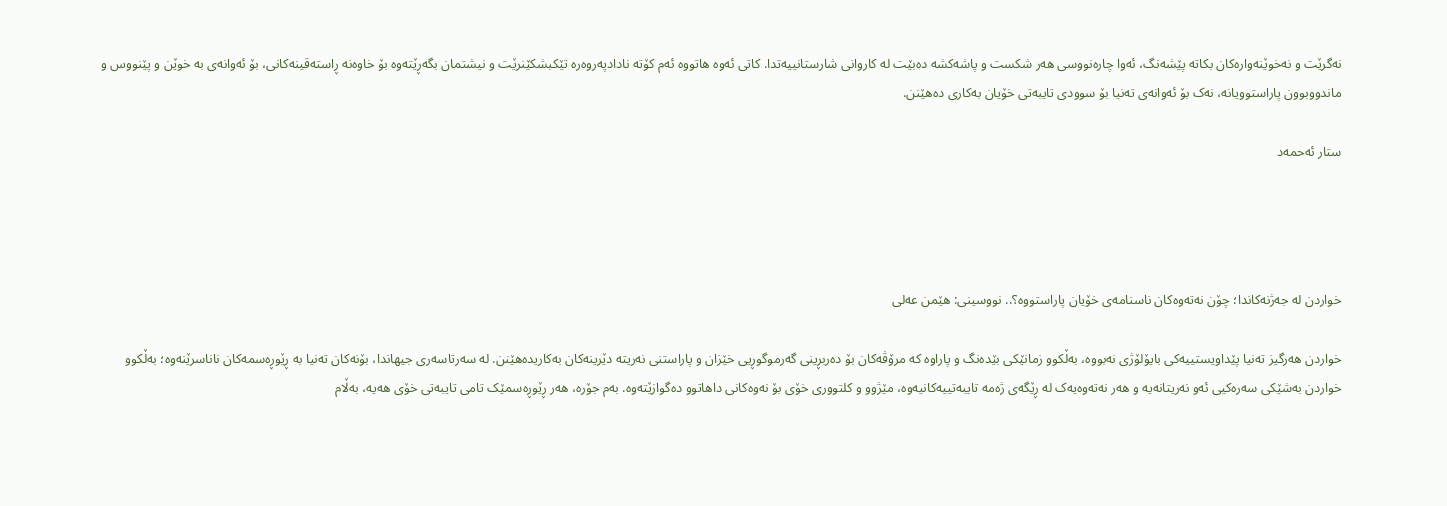نەگرێت و نەخوێنەوارەکان بکاتە پێشەنگ، ئەوا چارەنووسی هەر شکست و پاشەکشە دەبێت لە کاروانی شارستانییەتدا. کاتی ئەوە هاتووە ئەم کۆتە نادادپەروەرە تێکبشکێنرێت و نیشتمان بگەڕێتەوە بۆ خاوەنە ڕاستەقینەکانی، بۆ ئەوانەی بە خوێن و پێنووس و ماندووبوون پاراستوویانە، نەک بۆ ئەوانەی تەنیا بۆ سوودی تایبەتی خۆیان بەکاری دەهێنن.

ستار ئەحمەد




خواردن لە جەژنەکاندا؛ چۆن نەتەوەکان ناسنامەی خۆیان پاراستووە؟.. نووسینی: هێمن عەلی

خواردن هەرگیز تەنیا پێداویستییەکی بایۆلۆژی نەبووە، بەڵکوو زمانێکی بێدەنگ و پاراوە کە مرۆڤەکان بۆ دەربڕینی گەرموگوڕیی خێزان و پاراستنی نەریتە دێرینەکان بەکاریدەهێنن. لە سەرتاسەری جیهاندا، بۆنەکان تەنیا بە ڕێوڕەسمەکان ناناسرێنەوە؛ بەڵکوو خواردن بەشێکی سەرەکیی ئەو نەریتانەیە و هەر نەتەوەیەک لە ڕێگەی ژەمە تایبەتییەکانیەوە، مێژوو و کلتووری خۆی بۆ نەوەکانی داهاتوو دەگوازێتەوە. بەم جۆرە، هەر ڕێوڕەسمێک تامی تایبەتی خۆی هەیە، بەڵام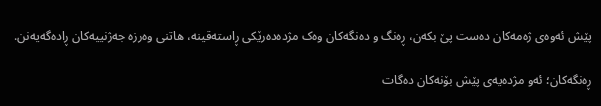پێش ئەوەی ژەمەکان دەست پێ بکەن، ڕەنگ و دەنگەکان وەک مژدەدەرێکی ڕاستەقینە، هاتنی وەرزە جەژنییەکان ڕادەگەیەنن.

ڕەنگەکان؛ ئەو مژدەیەی پێش بۆنەکان دەگات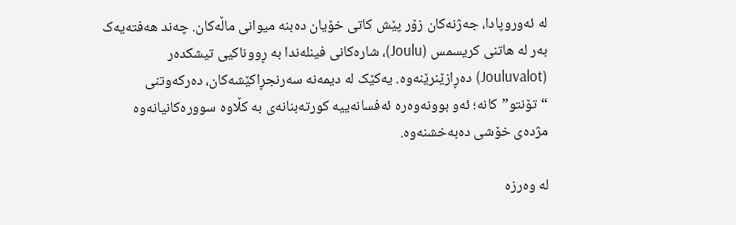لە ئەوروپادا، جەژنەکان زۆر پێش کاتی خۆیان دەبنە میوانی ماڵەکان. چەند هەفتەیەک بەر لە هاتنی کریسمس (Joulu)، شارەکانی فینلەندا بە ڕووناکیی تیشکدەر (Jouluvalot) دەڕازێنرێنەوە. یەکێک لە دیمەنە سەرنجڕاکێشەکان، دەرکەوتنی “تۆنتو”کانە؛ ئەو بوونەوەرە ئەفسانەییە کورتەبنانەی بە کڵاوە سوورەکانیانەوە مژدەی خۆشی دەبەخشنەوە.

لە وەرزە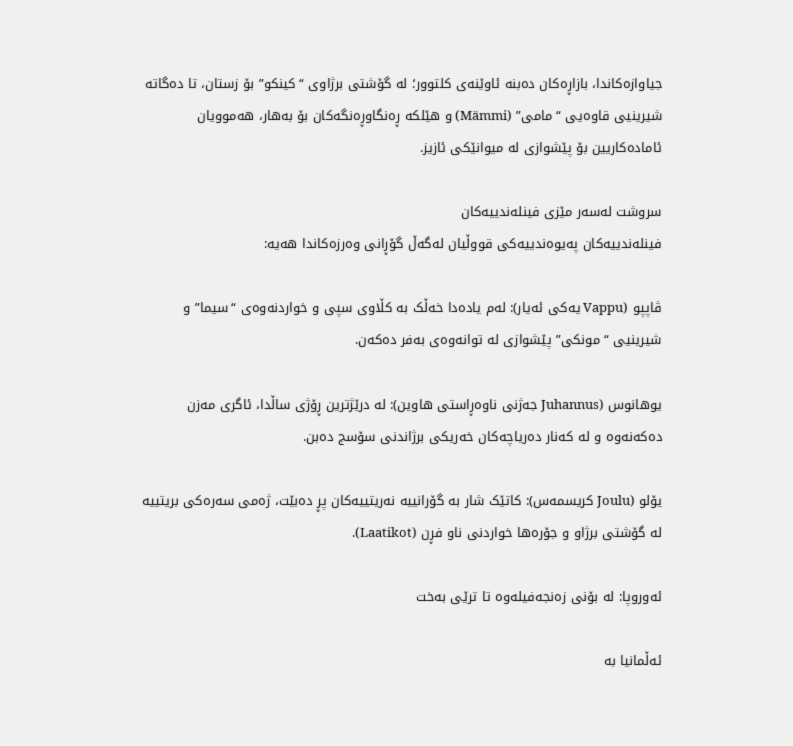جیاوازەکاندا، بازاڕەکان دەبنە ئاوێنەی کلتوور؛ لە گۆشتی برژاوی “کینکو” بۆ زستان، تا دەگاتە شیرینیی قاوەیی “مامی” (Mämmi) و هێلکە ڕەنگاوڕەنگەکان بۆ بەهار، هەموویان ئامادەکاریین بۆ پێشوازی لە میوانێکی ئازیز.

سروشت لەسەر مێزی فینلەندییەکان
فینلەندییەکان پەیوەندییەکی قووڵیان لەگەڵ گۆڕانی وەرزەکاندا هەیە:

ڤاپپو (Vappu یەکی ئەیار): لەم یادەدا خەڵک بە کڵاوی سپی و خواردنەوەی “سیما” و شیرینیی “مونکی” پێشوازی لە توانەوەی بەفر دەکەن.

یوهانوس (Juhannus جەژنی ناوەڕاستی هاوین): لە درێژترین ڕۆژی ساڵدا، ئاگری مەزن دەکەنەوە و لە کەنار دەریاچەکان خەریکی برژاندنی سۆسج دەبن.

یۆلو (Joulu کریسمەس): کاتێک شار بە گۆرانییە نەریتییەکان پڕ دەبێت، ژەمی سەرەکی بریتییە لە گۆشتی برژاو و جۆرەها خواردنی ناو فڕن (Laatikot).

ئەوروپا: لە بۆنی زەنجەفیلەوە تا ترێی بەخت

ئەڵمانیا بە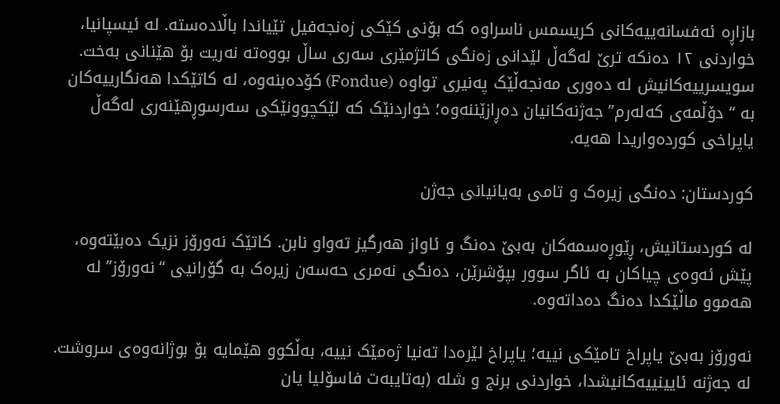بازاڕە ئەفسانەییەکانی کریسمس ناسراوە کە بۆنی کێکی زەنجەفیل تێیاندا باڵادەستە. لە ئیسپانیا، خواردنی ١٢ دەنکە ترێ لەگەڵ لێدانی زەنگی کاتژمێری سەری ساڵ بووەتە نەریت بۆ هێنانی بەخت. سویسرییەکانیش لە دەوری مەنجەڵێک پەنیری تواوە (Fondue) کۆدەبنەوە، لە کاتێکدا هەنگارییەکان بە “دۆڵمەی کەلەرم” جەژنەکانیان دەڕازێننەوە؛ خواردنێک کە لێکچوونێکی سەرسوڕهێنەری لەگەڵ یاپراخی کوردەواریدا هەیە.

کوردستان: دەنگی زیرەک و تامی بەیانیانی جەژن

لە کوردستانیش، ڕێوڕەسمەکان بەبێ دەنگ و ئاواز هەرگیز تەواو نابن. کاتێک نەورۆز نزیک دەبێتەوە، پێش ئەوەی چیاکان بە ئاگر سوور بپۆشرێن، دەنگی نەمری حەسەن زیرەک بە گۆرانیی “نەورۆز” لە هەموو ماڵێکدا دەنگ دەداتەوە.

نەورۆز بەبێ یاپراخ تامێکی نییە؛ یاپراخ لێرەدا تەنیا ژەمێک نییە، بەڵکوو هێمایە بۆ بوژانەوەی سروشت. لە جەژنە ئایینییەکانیشدا، خواردنی برنج و شلە (بەتایبەت فاسۆلیا یان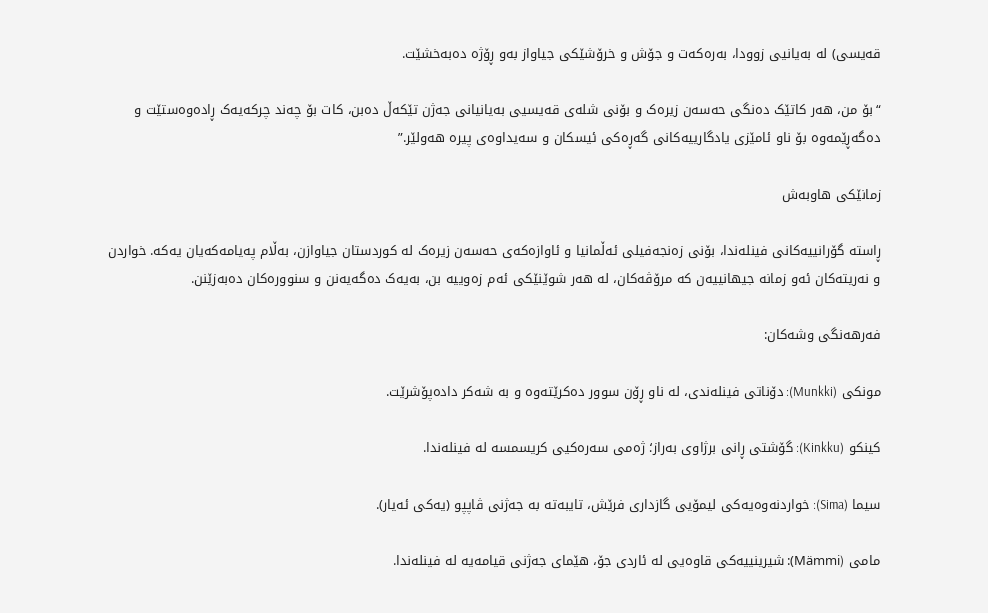قەیسی) لە بەیانیی زوودا، بەرەکەت و جۆش و خرۆشێکی جیاواز بەو ڕۆژە دەبەخشێت.

“بۆ من، هەر کاتێک دەنگی حەسەن زیرەک و بۆنی شلەی قەیسیی بەیانیانی جەژن تێکەڵ دەبن، کات بۆ چەند چرکەیەک ڕادەوەستێت و دەگەڕێمەوە بۆ ناو ئامێزی یادگارییەکانی گەڕەکی ئیسکان و سەیداوەی پیرە هەولێر.”

زمانێکی هاوبەش

ڕاستە گۆرانییەکانی فینلەندا، بۆنی زەنجەفیلی ئەڵمانیا و ئاوازەکەی حەسەن زیرەک لە کوردستان جیاوازن، بەڵام پەیامەکەیان یەکە. خواردن و نەریتەکان ئەو زمانە جیهانییەن کە مرۆڤەکان، لە هەر شوێنێکی ئەم زەوییە بن، بەیەک دەگەیەنن و سنوورەکان دەبەزێنن.

فەرهەنگی وشەکان:

مونکی (Munkki): دۆناتی فینلەندی، لە ناو ڕۆن سوور دەکرێتەوە و بە شەکر دادەپۆشرێت.

کینکو (Kinkku): گۆشتی ڕانی برژاوی بەراز؛ ژەمی سەرەکیی کریسمسە لە فینلەندا.

سیما (Sima): خواردنەوەیەکی لیمۆیی گازداری فرێش، تایبەتە بە جەژنی ڤاپپو (یەکی ئەیار).

مامی (Mämmi): شیرینییەکی قاوەیی لە ئاردی جۆ، هێمای جەژنی قیامەیە لە فینلەندا.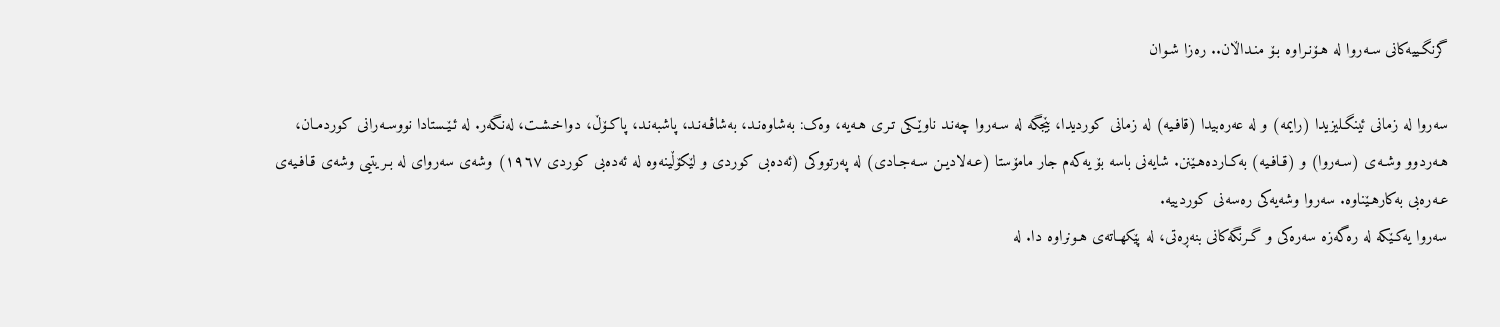گرنگـییەکانی سـەروا لە هـۆنـراوە بـۆ منـداڵان.. رەزا شـوان

سەروا لە زمانی ئینگـلیزیدا (رایمە) و لە عەرەبیدا (قافـیە) لە زمانی کوردیدا، بێجگە لە سـەروا چەنـد ناوێـکی تـری هـەیە، وەک: بەشاوەنـد، بەشاڤـەنـد، پاشبەنـد، پاکـۆڵ، دواخـشـت، لەنـگەر. لە ئـێـستادا نووسـەرانی کوردمـان، هـەردوو وشـەی (سـەروا) و (قـافـیە) بەکـاردەهـێنن. شایەنی باسە بۆ یەکەم جار مامۆستا (عـەلادیـن سـەجـادی) لە پەرتووکی (ئەدەبی کوردی و لێکۆڵینەوە لە ئەدەبی کوردی ١٩٦٧) وشەی سەروای لە بـریتیی وشەی قـافـیەی عـەرەبی بەکارهـێناوە. سەروا وشەیەکی رەسەنی کوردییە.
سەروا یەکـێکە لە رەگەزە سەرەکی و گـرنگەکانی بنەڕەتی، لە پێکهـاتەی هـونراوە دا. لە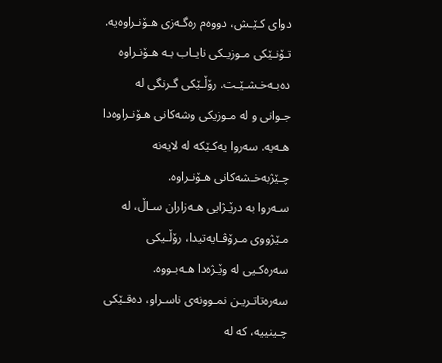دوای کـێـش، دووەم رەگـەزی هـۆنـراوەیە. تـۆنـێکی مـوزیـکی نایـاب بـە هـۆنـراوە دەبـەخـشـێـت. رۆڵـێکی گـرنگی لە جـوانی و لە مـوزیکی وشەکانی هـۆنـراوەدا هـەیە. سەروا یەکـێکە لە لایەنە چـێژبەخـشەکانی هـۆنـراوە.
سـەروا بە درێـژایی هـەزاران سـاڵ، لە مـێژووی مـرۆڤـایەتیدا، رۆڵـیکی سەرەکـیی لە وێـژەدا هـەبـووە. سەرەتاتـریـن نمـوونەی ناسـراو، دەقـێکی چـینییە، کە لە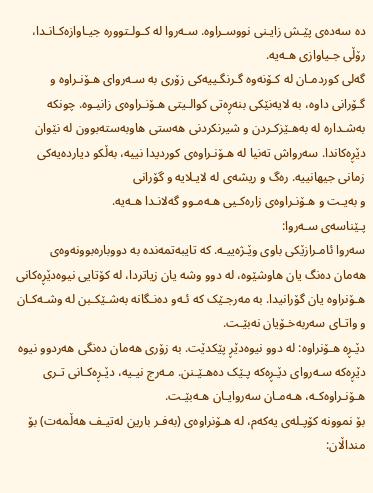دە سەدەی پێـش زایـنی نووسـراوە. سـەروا لە کـولـتوورە جیـاوازەکـانـدا، رۆڵی جـیاوازی هـەیە.
گەلی کوردمـان لە کـۆنەوە گـرنگـییەکی زۆری بە سـەروای هـۆنـراوە و گـۆرانی داوە، بە لایەنێکی بنەڕەتی کوالـیتی هـۆنـراوەی زانیـوە. چونکە بەشـدارە لە بەهـێزکـردن و شیرنکردنی هەستی هاوبەستەبوون لە نێوان دێڕەکاندا. سەرواش تەنیا لە هـۆنـراوەی کوردیدا نییە، بەڵکو دیاردەیەکی زمانی جیهانییە. رەگ و ریشەی لە لایـلایە و گۆرانی
و بەیـت و هـۆنـراوەی زارەکـیی هـەمـوو گەلانـدا هـەیە.
پـێناسەی سـەروا:
سەروا ئامـرازێکی باوی وێـژەییـە. کە تایبەتمەندە بە دووبارەبوونەوەی هەمان دەنگ یان هاوشێوە، لە دوو وشە یان زیاتردا، لە کۆتایی نیوەدێڕەکانی هـۆنراوە یان گۆرانیدا. بە مەرجـێک کە ئـەو دەنـگانە بەشـێکـبن لە وشـەکـان و واتـای سەربەخـۆیان نەبێـت.
دێـڕە هـۆنراوە: لە دوو نیوەدێڕ پێکدێت. بە زۆری هەمان دەنگی هەردوو نیوە دێڕەکە سـەروای دێـڕەکە پـێک دەهـێـنن. مـەرج نیـیە، دێـڕەکـانی تـری هـۆنـراوەکـە، هـەمـان سەروایـان هـەبێـت.
بۆ نموونە کۆپـلەی یەکەم، لە هـۆنراوەی (بەفـر بارین لەتیـف هەڵمەت) بۆ منداڵان: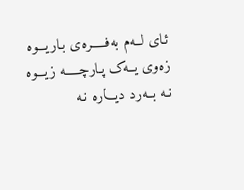ئـای لــەم بەفـــــرەی بـاریـــوە
زەوی یــەک پـارچـــــە زیـــوە
نـە بــەرد دیـــارە نـە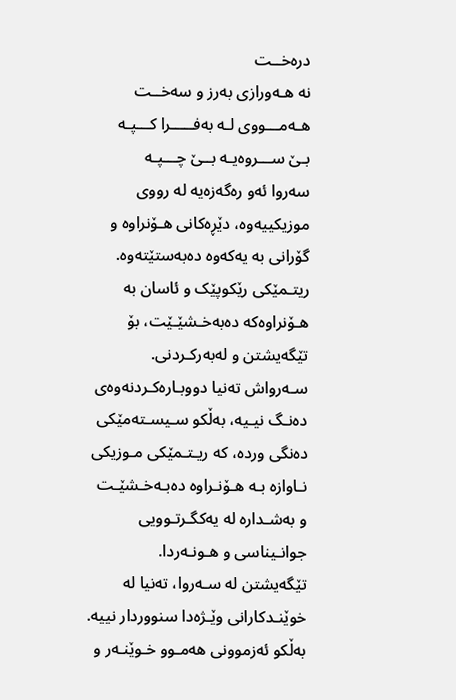درەخــت
نە هـەورازی بەرز و سەخــت
هـەمـــووی لـە بەفـــــرا کـــپـە
بـێ ســـروەیـە بــێ چـــپـە
سەروا ئەو رەگەزەیە لە رووی موزیکییەوە، دێڕەکانی هـۆنراوە و گۆرانی بە یەکەوە دەبەستێتەوە. ریتـمێکی رێکوپێک و ئاسان بە هـۆنراوەکە دەبەخـشێـێت، بۆ تێگەیشتن و لەبەرکـردنی. سـەرواش تەنیا دووبـارەکـردنەوەی دەنـگ نیـیە، بەڵکو سـیسـتەمێکی دەنگی وردە، کە ریـتـمێکی مـوزیکی نـاوازە بـە هـۆنـراوە دەبـەخـشێـت و بەشـدارە لە یەکگـرتـوویی جوانـیناسی و هـونـەردا.
تێگەیشتن لە سـەروا، تەنیا لە خوێنـدکارانی وێـژەدا سنووردار نییە. بەڵکو ئەزموونی هەمـوو خـوێنـەر و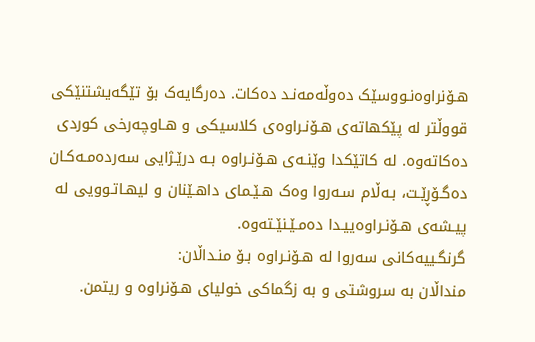هـۆنراوەنـووسێک دەوڵەمەنـد دەکات. دەرگایەک بۆ تێگەیشتنێکی قووڵتر لە پێکهاتەی هـۆنـراوەی کلاسیکی و هـاوچەرخی کوردی دەکاتەوە. لە کاتێکدا وێنـەی هـۆنـراوە بـە درێـژایی سەردەمـەکـان دەگـۆڕێـت، بـەڵام سـەروا وەک هـێـمای داهـێنان و لیهـاتـوویی لە پیـشەی هـۆنـراوەییـدا دەمـێـنێـتەوە.
گرنگـییەکانی سەروا لە هـۆنـراوە بـۆ منـداڵان:
منداڵان بە سروشتی و بە زگماکی خولیای هـۆنراوە و ریتمن.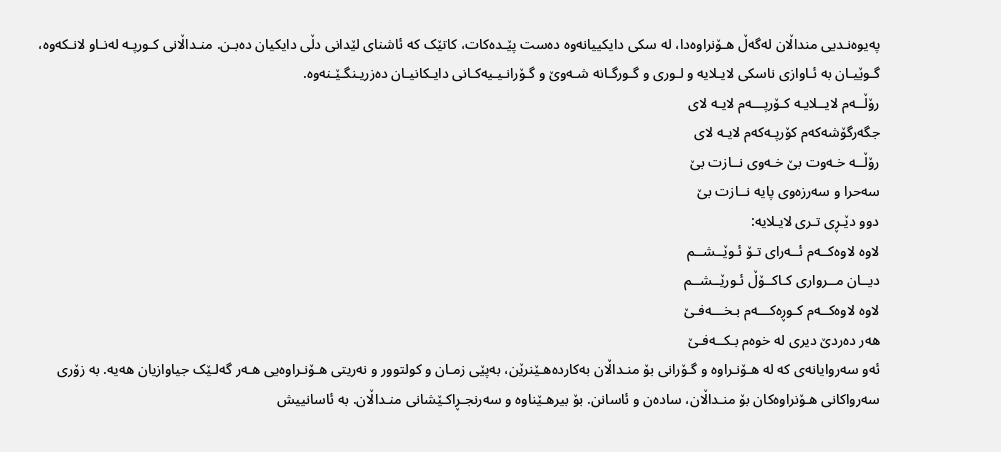پەیوەنـدیی منداڵان لەگەڵ هـۆنراوەدا، لە سکی دایکییانەوە دەست پێـدەکات، کاتێک کە ئاشنای لێدانی دڵی دایکیان دەبـن. منـداڵانی کـورپـە لەنـاو لانـکەوە، گـوێیـان بە ئـاوازی ناسکی لایـلایە و لـوری و گـورگـانە شـەوێ و گـۆرانـیـیەکـانی دایـکانیـان دەزریـنگـێـنەوە.
رۆڵــەم لایــلایـە کـۆرپـــەم لایـە لای
جگەرگۆشەکەم کۆرپـەکەم لایـە لای
رۆڵــە خـەوت بێ خـەوی نــازت بێ
سەحرا و سەرزەوی پایە نــازت بێ
دوو دێـڕی تـری لایـلایە:
لاوە لاوەکــەم ئــەرای تـۆ ئـوێــشــم
دیــان مــرواری کـاکــۆڵ ئـورێــشــم
لاوە لاوەکــەم کـوڕەکـــەم بـخـــەفـێ
هەر دەردێ دیری لە خوەم بـكــەفـێ
ئەو سەروایانەی کە لە هـۆنـراوە و گـۆرانی بۆ منـداڵان بەکاردەهـێنرێن، بەپێی زمـان و کولتوور و نەریتی هـۆنـراوەیی هـەر گەلـێک جیاوازیان هەیە. بە زۆری سەرواکانی هـۆنراوەکان بۆ منـداڵان، سادەن و ئاسانن. بۆ بیرهـێناوە و سەرنجـڕاکـێشانی منـداڵان. بە ئاسانییش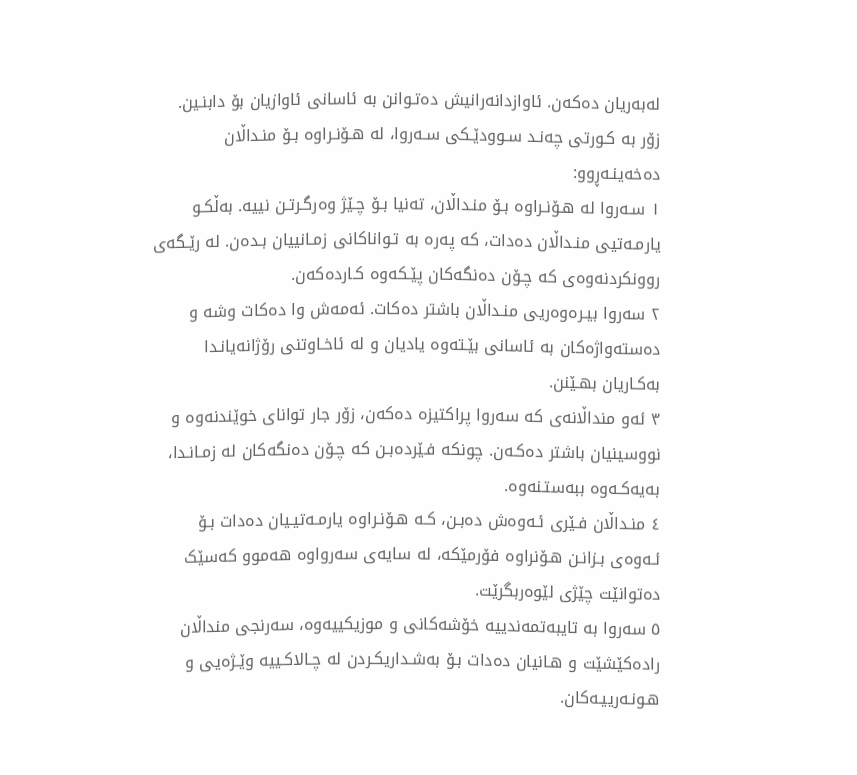لەبەریان دەکەن. ئاوازدانەرانیش دەتـوانن بە ئاسانی ئاوازیان بۆ دابنـین.
زۆر بە کـورتی چەنـد سـوودێـکی سـەروا، لە هـۆنـراوە بـۆ منـداڵان دەخەینـەڕوو:
١ سـەروا لە هـۆنـراوە بـۆ منـداڵان، تەنیا بـۆ چـێژ وەرگـرتـن نییە. بەڵکـو یارمـەتیی منـداڵان دەدات، کە پەرە بە تـواناکانی زمـانییان بـدەن. لە رێـگەی روونکردنەوەی کە چـۆن دەنگەکان پێـکەوە کـاردەکەن.
٢ سەروا بیـرەوەریی منـداڵان باشتر دەکات. ئەمەش وا دەکات وشە و دەستەواژەکان بە ئاسانی بێـتەوە یادیان و لە ئاخـاوتنی رۆژانەیانـدا بەکـاریان بهـێنن.
٣ ئەو منداڵانەی کە سەروا پراکتیزە دەکەن، زۆر جار توانای خوێندنەوە و نووسینیان باشتر دەکـەن. چونکە فـێردەبـن کە چـۆن دەنگەکان لە زمـانـدا، بەیەکـەوە ببەستـنەوە.
٤ منـداڵان فـێری ئـەوەش دەبـن، کـە هـۆنـراوە یارمـەتیـیان دەدات بـۆ ئـەوەی بـزانـن هـۆنراوە فۆرمێکە، لە سایەی سەرواوە هەموو کەسێک دەتوانێت چێژی لێوەربگرێت.
٥ سەروا بە تایبەتمەندییە خۆشەکانی و موزیکییەوە، سەرنجی منداڵان رادەکێشێت و هـانیان دەدات بـۆ بەشـداریکـردن لە چـالاکـییە وێـژەیی و هـونـەرییـەکان.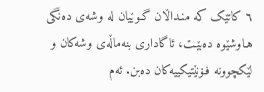٦ کاتێک کە منـداڵان گـوێیان لە وشەی دەنگی هـاوشێوە دەبێـت، ئاگاداری بنەماڵەی وشەکان و لێکچوونە فـۆنێتیکییەکان دەبن. ئەم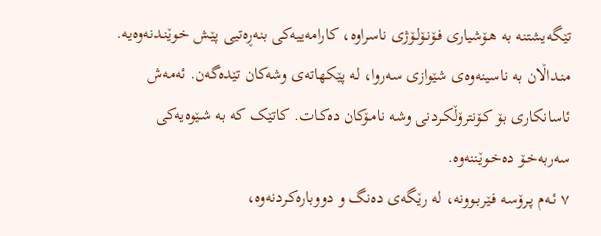تێگەیشتنە بە هـۆشیاری فـۆنـۆلـۆژی ناسراوە، کارامەییەکی بنەڕەتیی پێـش خوێنـدنەوەیە. منـداڵان بە ناسینەوەی شێوازی سەروا، لە پێکهاتەی وشەکان تێدەگەن. ئەمەش ئاسانکاری بۆ کـۆنترۆڵکـردنی وشە نامـۆکان دەکـات. کاتێک کە بە شـێوەیەکی سەربەخـۆ دەخـوێننەوە.
٧ ئـەم پـرۆسە فـێربـوونە، لە رێگەی دەنگ و دووبارەکـردنەوە،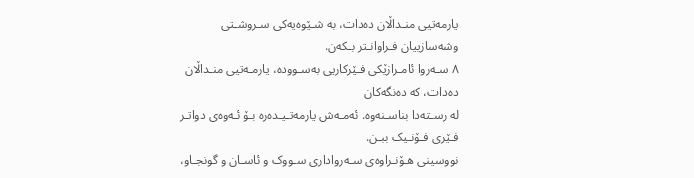یارمەتیی منـداڵان دەدات، بە شـێوەیەکی سـروشـتی وشەسازییان فـراوانـتر بـکەن.
٨ سـەروا ئامـرازێکی فـێرکاریی بەسـوودە، یارمـەتیی منـداڵان دەدات، کە دەنگەکان
لە رسـتەدا بناسـنەوە. ئەمـەش یارمەتـیـدەرە بـۆ ئـەوەی دواتـر فـێری فـۆنـیک ببـن.
نووسینی هـۆنـراوەی سـەرواداری سـووک و ئاسـان و گونجـاو،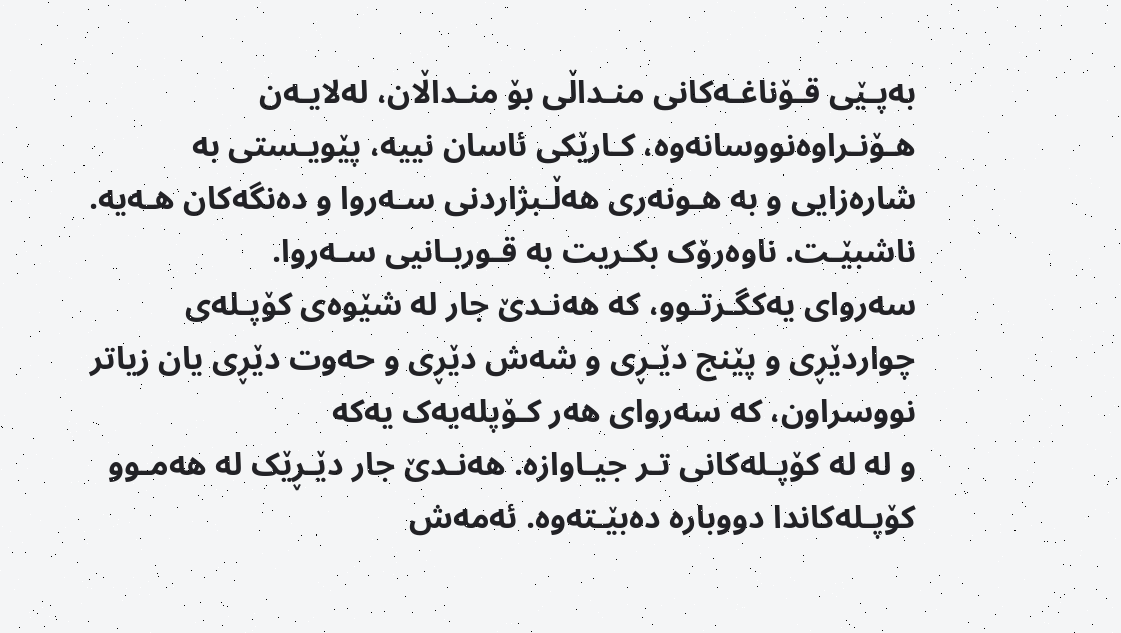بەپـێی قـۆناغـەکانی منـداڵی بۆ منـداڵان، لەلایـەن هـۆنـراوەنووسانەوە، کـارێکی ئاسان نییە، پێویـستی بە شارەزایی و بە هـونەری هەڵـبژاردنی سـەروا و دەنگەکان هـەیە. ناشبێـت. ناوەرۆک بکـریت بە قـوربـانیی سـەروا.
سەروای یەکگـرتـوو، کە هەنـدێ جار لە شێوەی کۆپـلەی چواردێڕی و پێنج دێـڕی و شەش دێڕی و حەوت دێڕی یان زیاتر نووسراون، کە سەروای هەر کـۆپلەیەک یەکە
و لە لە کۆپـلەکانی تـر جیـاوازە. هەنـدێ جار دێـڕێک لە هەمـوو کۆپـلەکاندا دووبارە دەبێـتەوە. ئەمەش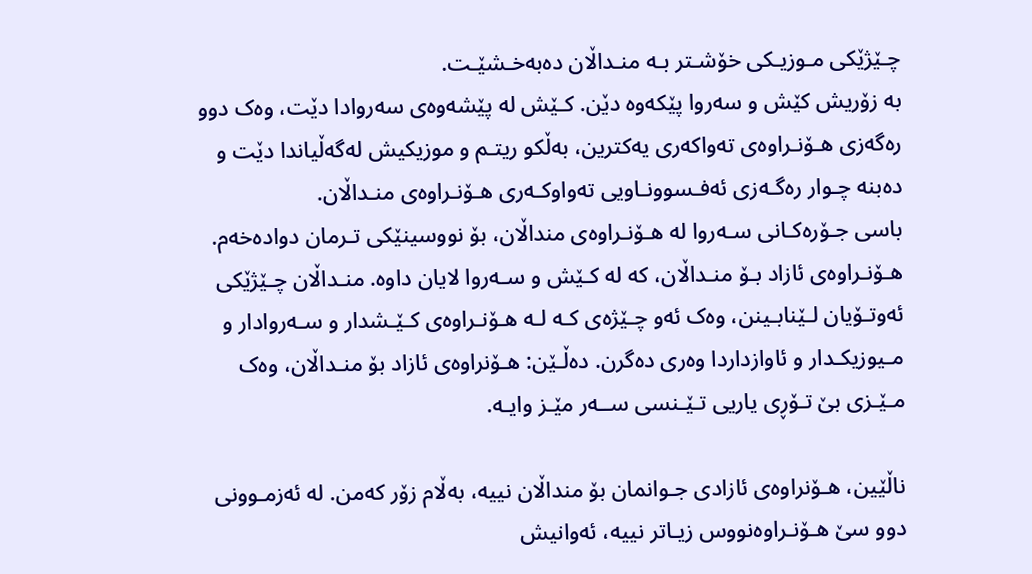چـێژێکی مـوزیـکی خۆشـتر بـە منـداڵان دەبەخـشێـت.
بە زۆریش کێش و سەروا پێکەوە دێن. کـێش لە پێشەوەی سەروادا دێت، وەک دوو رەگەزی هـۆنـراوەی تەواکەری یەکترین، بەڵکو ریتـم و موزیکیش لەگەڵیاندا دێت و دەبنە چـوار رەگـەزی ئەفـسوونـاویی تەواوکـەری هـۆنـراوەی منـداڵان.
باسی جـۆرەکـانی سـەروا لە هـۆنـراوەی منداڵان، بۆ نووسینێکی تـرمان دوادەخەم.
هـۆنـراوەی ئازاد بـۆ منـداڵان، کە لە کـێش و سـەروا لایان داوە. منـداڵان چـێژێکی ئەوتـۆیان لـێنابـینن، وەک ئەو چـێژەی کـە لـه‌ هـۆنـراوەی کـێـشدار و سـه‌روادار و مـیوزیکـدار و ئاوازداردا وەری دەگرن. دەڵـێن: هـۆنراوەی ئازاد بۆ منـداڵان، وەک مـێـزی بێ تـۆڕی یاریی تـێـنسی ســه‌ر مێـز وایـه‌.

ناڵێین، هـۆنراوەی ئازادی جـوانمان بۆ منداڵان نییە، بەڵام زۆر کەمن. لە ئەزمـوونی دوو سێ هـۆنـراوەنووس زیـاتر نییە، ئەوانیش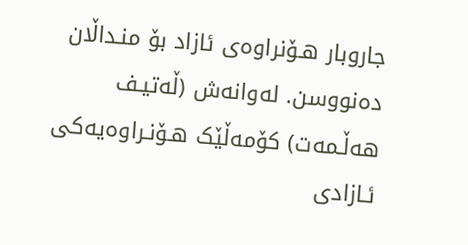جاروبار هـۆنراوەی ئازاد بۆ منـداڵان دەنووسن. لەوانەش (ڵەتیـف هەڵـمەت) کۆمەڵێک هـۆنـراوەیەکی ئـازادی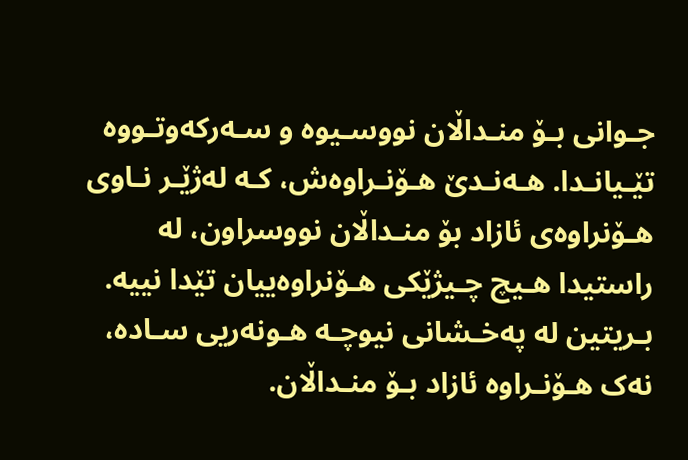جـوانی بـۆ منـداڵان نووسـیوە و سـەرکەوتـووە تێـیانـدا. هـەنـدێ هـۆنـراوەش، کـە لەژێـر نـاوی هـۆنراوەی ئازاد بۆ منـداڵان نووسراون، لە راستیدا هـیچ چـیژێکی هـۆنراوەییان تێدا نییە. بـریتین لە پەخـشانی نیوچـە هـونەریی سـادە، نەک هـۆنـراوە ئازاد بـۆ منـداڵان.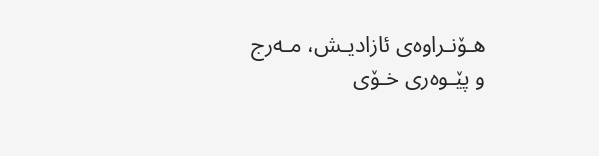هـۆنـراوەی ئازادیـش، مـەرج و پێـوەری خـۆی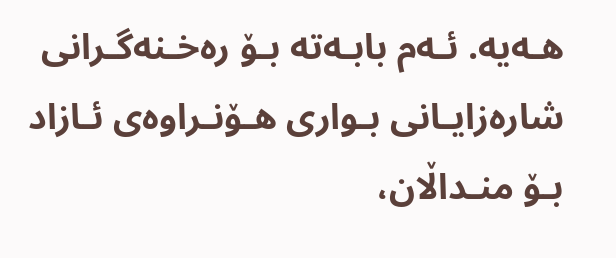هـەیە. ئـەم بابـەتە بـۆ رەخـنەگـرانی شارەزایـانی بـواری هـۆنـراوەی ئـازاد بـۆ منـداڵان،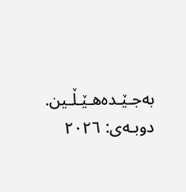بەجـێـدەهـێـڵـین.
دوبـەی: ٢٠٢٦